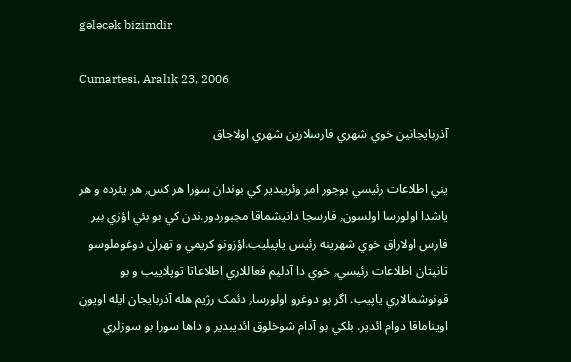gələcək bizimdir

Cumartesi, Aralık 23, 2006

آذربايجانين خوي شهري فارسلارين شهري اولاجاق

يني اطلاعات رئيسي بوجور امر وئريبدير کي بوندان سورا هر کس٫ هر يئرده و هر ياشدا اولورسا اولسون٫ فارسجا دانيشماقا مجبوردور.ندن کي بو بئي اؤزي بير فارس اولاراق خوي شهرينه رئيس ياپيليب.اؤزونو کريمي و تهران دوغوملوسو تانيتان اطلاعات رئيسي٫ خوي دا آدليم فعاللاري اطلاعاتا توپلاييب و بو قونوشمالاري ياپيب. اگر بو دوغرو اولورسا٫ دئمک رژيم هله آذربايجان ايله اويون اويناماقا دوام ائدير. بلکي بو آدام شوخلوق ائديبدير و داها سورا بو سوزلري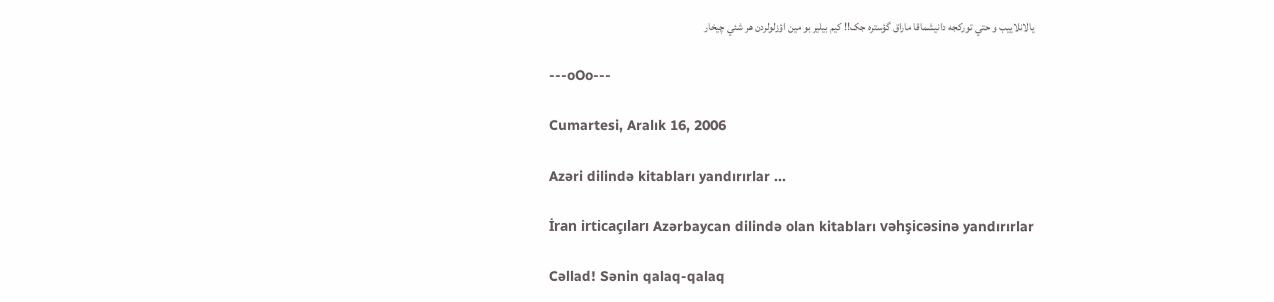يالانلاييب و حتي تورکجه دانيشماقا ماراق گؤستره جک!! کيم بيلير بو مين اؤزلولردن هر شئي چيخار

---oOo---

Cumartesi, Aralık 16, 2006

Azəri dilində kitabları yandırırlar ...

İran irticaçıları Azərbaycan dilində olan kitabları vəhşicəsinə yandırırlar

Cəllad! Sənin qalaq-qalaq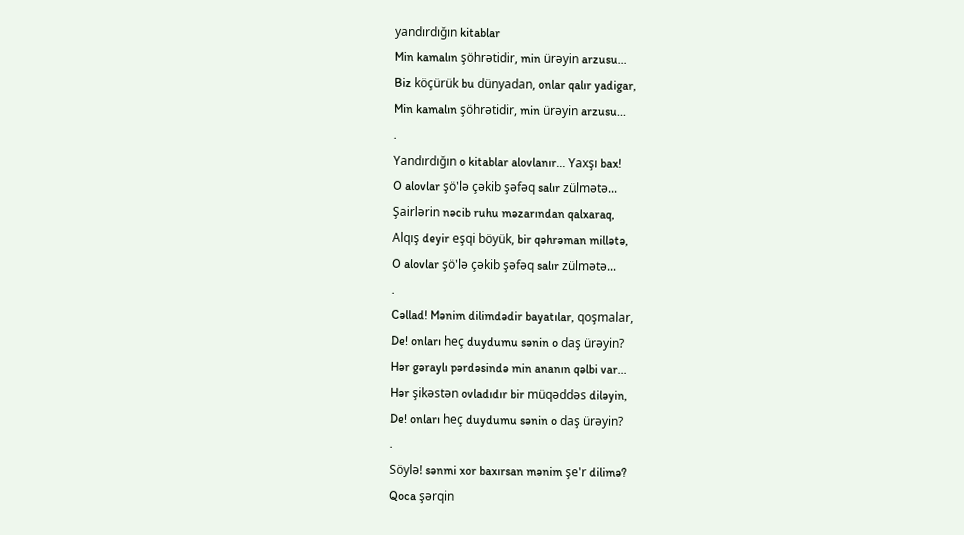yandırdığın kitablar
Min kamalın şöhrətidir, min ürəyin arzusu...
Biz köçürük bu dünyadan, onlar qalır yadigar,
Min kamalın şöhrətidir, min ürəyin arzusu...
.
Yandırdığın o kitablar alovlanır... Yaxşı bax!
O alovlar şö'lə çəkib şəfəq salır zülmətə...
Şairlərin nəcib ruhu məzarından qalxaraq,
Alqış deyir eşqi böyük, bir qəhrəman millətə,
O alovlar şö'lə çəkib şəfəq salır zülmətə...
.
Cəllad! Mənim dilimdədir bayatılar, qoşmalar,
De! onları heç duydumu sənin o daş ürəyin?
Hər gəraylı pərdəsində min ananın qəlbi var...
Hər şikəstən ovladıdır bir müqəddəs diləyin,
De! onları heç duydumu sənin o daş ürəyin?
.
Söylə! sənmi xor baxırsan mənim şe'r dilimə?
Qoca şərqin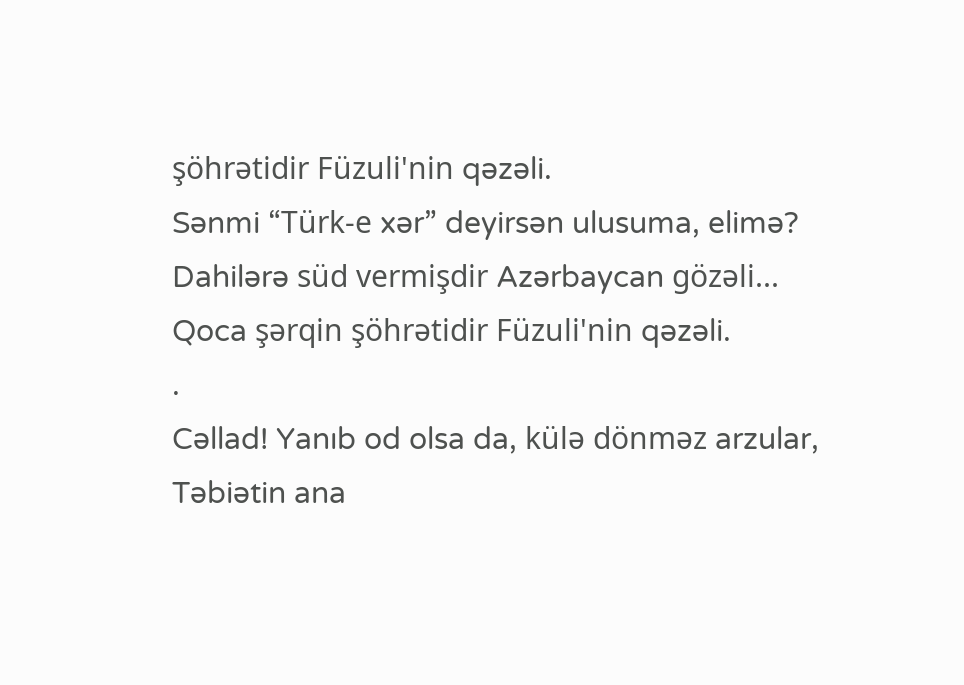şöhrətidir Füzuli'nin qəzəli.
Sənmi “Türk-e xər” deyirsən ulusuma, elimə?
Dahilərə süd vermişdir Azərbaycan gözəli...
Qoca şərqin şöhrətidir Füzuli'nin qəzəli.
.
Cəllad! Yanıb od olsa da, külə dönməz arzular,
Təbiətin ana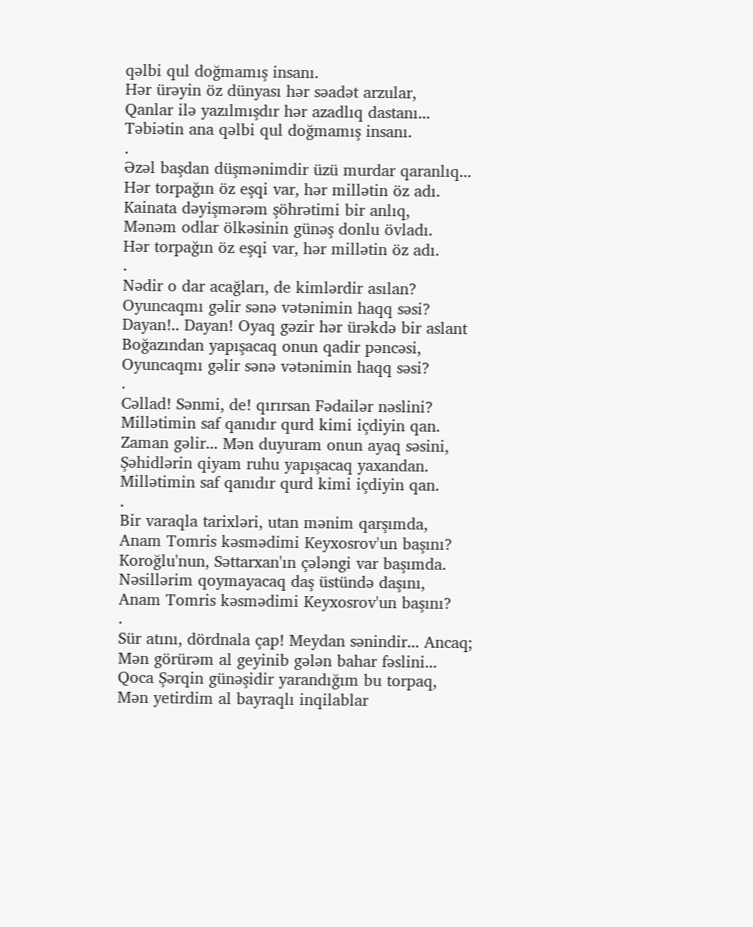qəlbi qul doğmamış insanı.
Hər ürəyin öz dünyası hər səadət arzular,
Qanlar ilə yazılmışdır hər azadlıq dastanı...
Təbiətin ana qəlbi qul doğmamış insanı.
.
Əzəl başdan düşmənimdir üzü murdar qaranlıq...
Hər torpağın öz eşqi var, hər millətin öz adı.
Kainata dəyişmərəm şöhrətimi bir anlıq,
Mənəm odlar ölkəsinin günəş donlu övladı.
Hər torpağın öz eşqi var, hər millətin öz adı.
.
Nədir o dar acağları, de kimlərdir asılan?
Oyuncaqmı gəlir sənə vətənimin haqq səsi?
Dayan!.. Dayan! Oyaq gəzir hər ürəkdə bir aslant
Boğazından yapışacaq onun qadir pəncəsi,
Oyuncaqmı gəlir sənə vətənimin haqq səsi?
.
Cəllad! Sənmi, de! qırırsan Fədailər nəslini?
Millətimin saf qanıdır qurd kimi içdiyin qan.
Zaman gəlir... Mən duyuram onun ayaq səsini,
Şəhidlərin qiyam ruhu yapışacaq yaxandan.
Millətimin saf qanıdır qurd kimi içdiyin qan.
.
Bir varaqla tarixləri, utan mənim qarşımda,
Anam Tomris kəsmədimi Keyxosrov'un başını?
Koroğlu'nun, Səttarxan'ın çələngi var başımda.
Nəsillərim qoymayacaq daş üstündə daşını,
Anam Tomris kəsmədimi Keyxosrov'un başını?
.
Sür atını, dördnala çap! Meydan sənindir... Ancaq;
Mən görürəm al geyinib gələn bahar fəslini...
Qoca Şərqin günəşidir yarandığım bu torpaq,
Mən yetirdim al bayraqlı inqilablar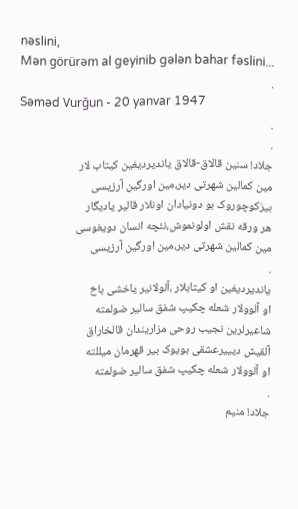nəslini,
Mən görürəm al geyinib gələn bahar fəslini...
.
Səməd Vurğun - 20 yanvar 1947
.
.
جلاد! سنین قالاق-قالاق یاندیردیغین کیتاب لار
مین کمالین شهرتی دیر،مین اورگین آرزیسی
بیزکوچوروک بو دونیادان اونلار قالیر یادیگار
هر ورقه نقش اولونموش،نئچه انسان دویغوسی
مین کمالین شهرتی دیر،مین اورگین آرزیسی
.
یاندیردیغین او کیتابلار ،آلولانیر یاخشی باخ
او آلوولار شعله چکیپ شفق سالیر ضولمته
شاعیرلرین نجیب روحی مزاریندان قالخاراق
آلقیش دیییرعشقی بویوک بیر قهرمان میللته
او آلوولار شعله چکیپ شفق سالیر ضولمته
.
جلاد! منیم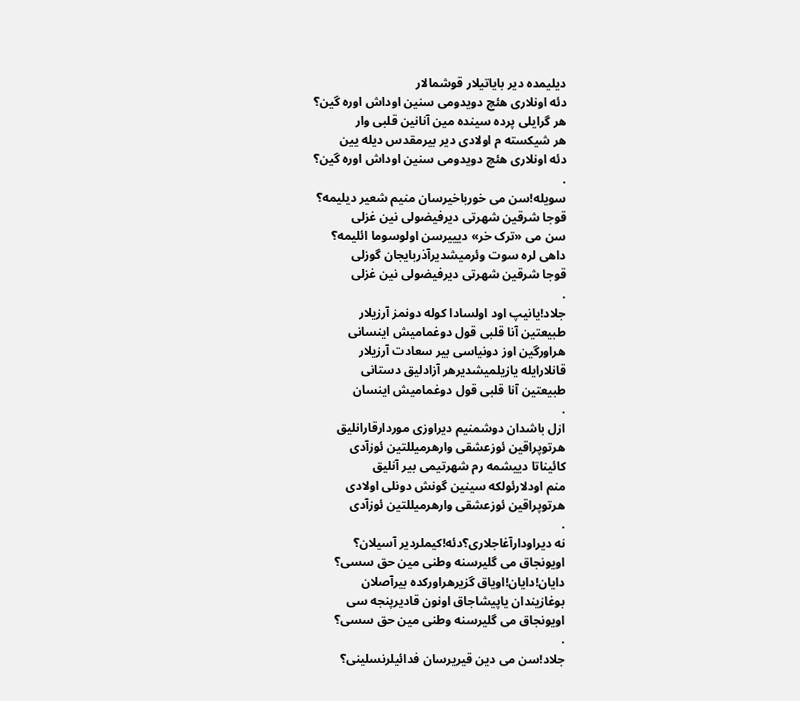دیلیمده دیر بایاتیلار قوشمالار
دئه اونلاری هئچ دویدومی سنین اوداش اوره گین؟
هر گرایلی پرده سینده مین آنانین قلبی وار
هر شیکسته م اولادی دیر بیرمقدس دیله یین
دئه اونلاری هئچ دویدومی سنین اوداش اوره گین؟
.
سویله!سن می خورباخیرسان منیم شعیر دیلیمه؟
قوجا شرقین شهرتی دیرفیضولی نین غزلی
سن می «ترک خر» دیییرسن اولوسوما ائلیمه؟
داهی لره سوت وئرمیشدیرآذربایجان گوزلی
قوجا شرقین شهرتی دیرفیضولی نین غزلی
.
جلاد!یانیپ اود اولسادا کوله دونمز آرزیلار
طبیعتین آنا قلبی قول دوغمامیش اینسانی
هراورگین اوز دونیاسی بیر سعادت آرزیلار
قانلارایله یازیلمیشدیرهر آزادلیق دستانی
طبیعتین آنا قلبی قول دوغمامیش اینسان
.
ازل باشدان دوشمنیم دیراوزی موردارقارانلیق
هرتوپراقین ئوزعشقی وارهرمیللتین ئوزآدی
کائیناتا دییشمه رم شهرتیمی بیر آنلیق
منم اودلارئولکه سینین گونش دونلی اولادی
هرتوپراقین ئوزعشقی وارهرمیللتین ئوزآدی
.
نه دیراودارآغاجلاری؟دئه!کیملردیر آسیلان؟
اویونجاق می گلیرسنه وطنی مین حق سسی؟
دایان!دایان!اویاق گزیرهراورکده بیرآصلان
بوغازیندان یاپیشاجاق اونون قادیرپنجه سی
اویونجاق می گلیرسنه وطنی مین حق سسی؟
.
جلاد!سن می دین قیریرسان فدائیلرنسلینی؟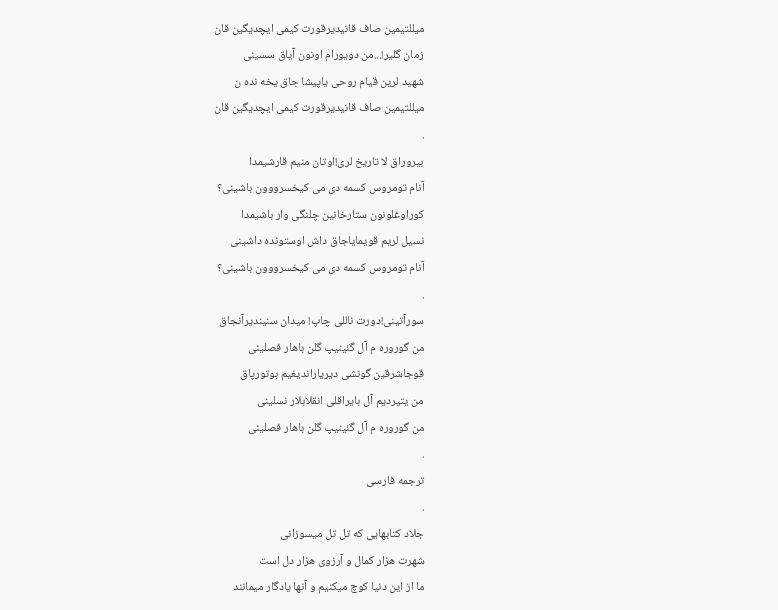میللتیمین صاف قانیدیرقورت کیمی ایچدیگین قان
زمان گلیر!...من دویورام اونون آیاق سسینی
شهید لرین قیام روحی یاپیشا جاق یخه نده ن
میللتیمین صاف قانیدیرقورت کیمی ایچدیگین قان
.
بیروراق لا تاریخ لری!اوتان منیم قارشیمدا
آنام تومروس کسمه دی می کیخسرووون باشینی؟
کوراوغلونون ستارخانین چلنگی وار باشیمدا
نسیل لریم قویمایاجاق داش اوستونده داشینی
آنام تومروس کسمه دی می کیخسرووون باشینی؟
.
سورآتینی!دورت ناللی چاپ! میدان سنیندیرآنجاق
من گوروره م آل گئینیپ گلن باهار فصلینی
قوجاشرقین گونشی دیریاراندیغیم بوتورپاق
من یتیردیم آل بایراقلی انقلابلار نسلینی
من گوروره م آل گئینیپ گلن باهار فصلینی
.
ترجمه فارسی
.
جلاد كتابهايی كه تل تل میسوزانی
شهرت هزار كمال و آرزوی هزار دل است
ما از اين دنيا كوچ میكنيم و آنها يادگار میمانند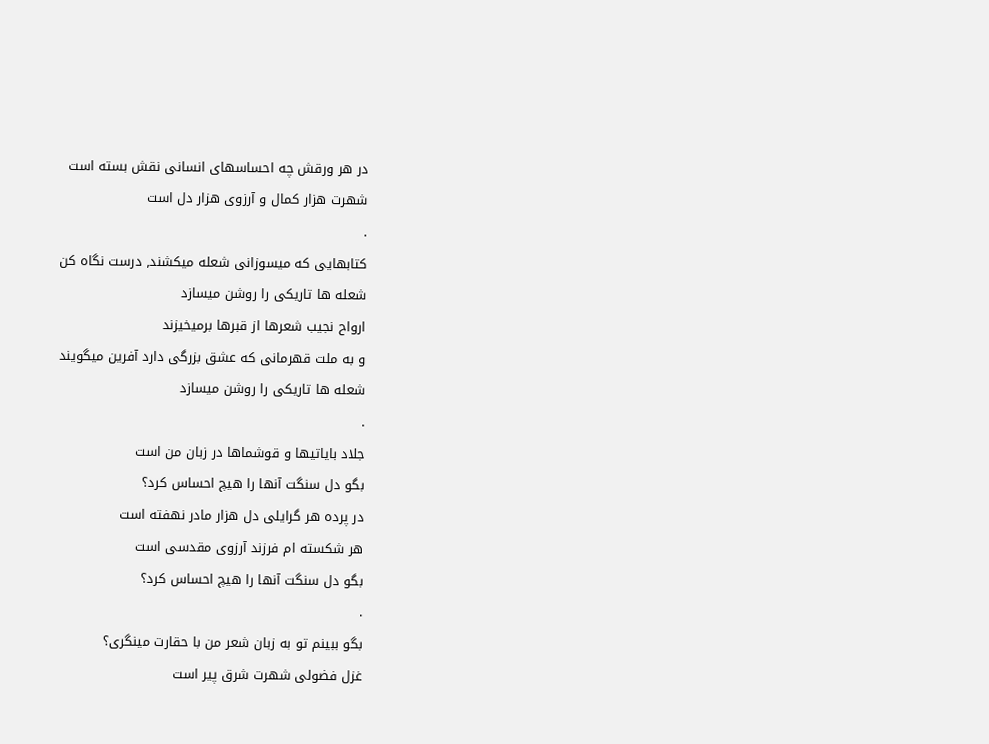در هر ورقش چه احساسهای انسانی نقش بسته است
شهرت هزار كمال و آرزوی هزار دل است
.
كتابهايی كه میسوزانی شعله میكشند٫ درست نگاه كن
شعله ها تاريكی را روشن میسازد
ارواح نجيب شعرها از قبرها برمیخيزند
و به ملت قهرمانی كه عشق بزرگی دارد آفرين میگويند
شعله ها تاريكی را روشن میسازد
.
جلاد باياتیها و قوشماها در زبان من است
بگو دل سنگت آنها را هيچ احساس كرد؟
در پرده هر گرايلی دل هزار مادر نهفته است
هر شكسته ام فرزند آرزوی مقدسی است
بگو دل سنگت آنها را هيچ احساس كرد؟
.
بگو ببينم تو به زبان شعر من با حقارت مینگری؟
غزل فضولی شهرت شرق پير است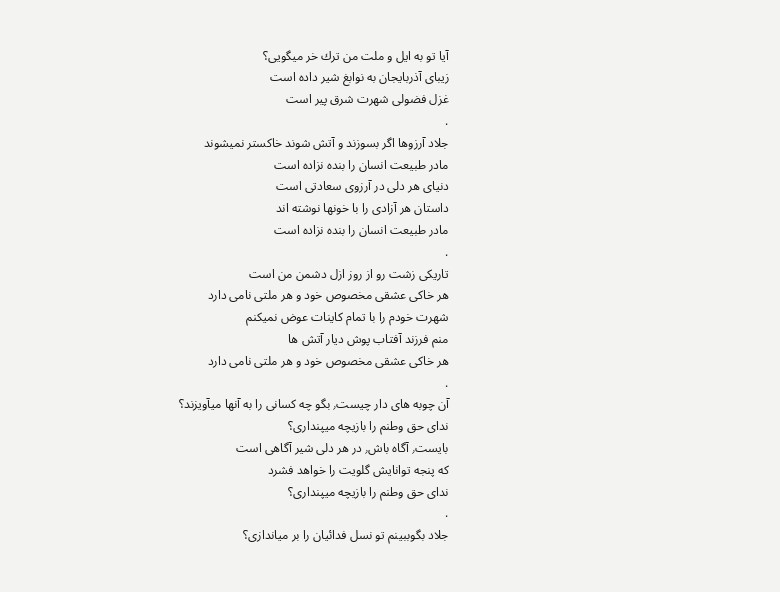آيا تو به ايل و ملت من ترك خر میگويی؟
زيبای آذربايجان به نوابغ شير داده است
غزل فضولی شهرت شرق پير است
.
جلاد آرزوها اگر بسوزند و آتش شوند خاكستر نمیشوند
مادر طبيعت انسان را بنده نزاده است
دنيای هر دلی در آرزوی سعادتی است
داستان هر آزادی را با خونها نوشته اند
مادر طبيعت انسان را بنده نزاده است
.
تاريكی زشت رو از روز ازل دشمن من است
هر خاكی عشقی مخصوص خود و هر ملتی نامی دارد
شهرت خودم را با تمام كاينات عوض نمیكنم
منم فرزند آفتاب پوش ديار آتش ها
هر خاكی عشقی مخصوص خود و هر ملتی نامی دارد
.
آن چوبه های دار چيست٫ بگو چه كسانی را به آنها میآويزند؟
ندای حق وطنم را بازيچه میپنداری؟
بايست٫ آگاه باش٫ در هر دلی شير آگاهی است
كه پنجه توانايش گلويت را خواهد فشرد
ندای حق وطنم را بازيچه میپنداری؟
.
جلاد بگوببينم تو نسل فدائيان را بر میاندازی؟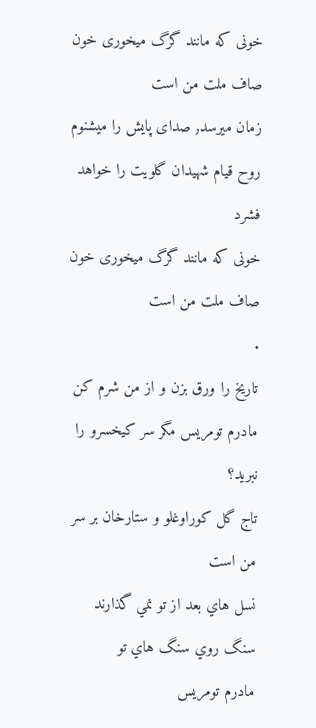خونی كه مانند گرگ میخوری خون صاف ملت من است
زمان میرسد٫ صدای پايش را میشنوم
روح قيام شهيدان گلويت را خواهد فشرد
خونی كه مانند گرگ میخوری خون صاف ملت من است
.
تاريخ را ورق بزن و از من شرم كن
مادرم تومريس مگر سر كيخسرو را نبريد؟
تاج گل كوراوغلو و ستارخان بر سر من است
نسل هاي بعد از تو نمي گذارند سنگ روي سنگ هاي تو
مادرم تومريس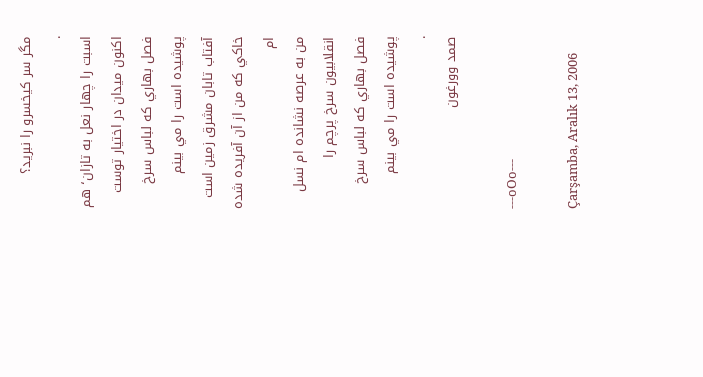مگر سر كيخسرو را نبريد؟
.
اسبت را چهار نعل به تازان٬ هم اكنون ميدان در اختيار توست
فصل بهاري كه لباس سرخ پوشيده است را مي بينم
آفتاب تابان مشرق زمين است خاكي كه من از آن آفريده شده ام
من به عرصه نشانده ام نسل انقلابيون سرخ پرچم را
فصل بهاري كه لباس سرخ پوشيده است را مي بينم
.
صمد وورغون

---oOo---

Çarşamba, Aralık 13, 2006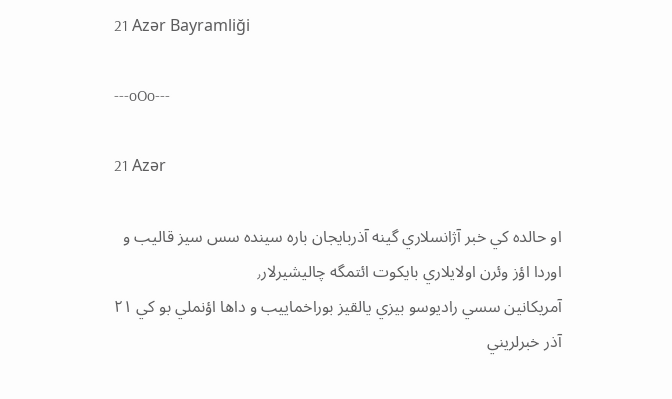21 Azər Bayramliği

---oOo---

21 Azər

او حالده کي خبر آژانسلاري گينه آذربايجان باره سينده سس سيز قاليب و اوردا اؤز وئرن اولايلاري بايکوت ائتمگه چاليشيرلار٫
آمريکانين سسي راديوسو بيزي يالقيز بوراخماييب و داها اؤنملي بو کي ۲۱ آذر خبرلريني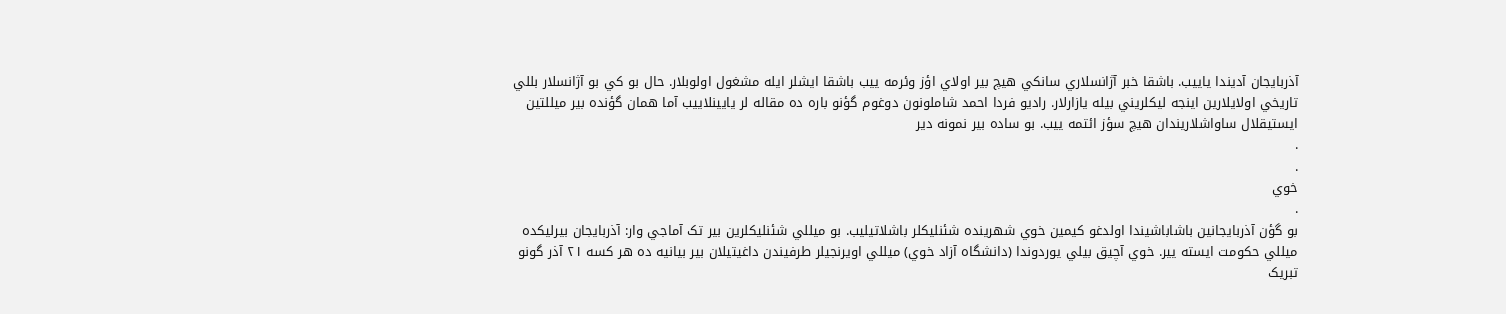آذربايجان آديندا ياييب. باشقا خبر آژانسلاري سانکي هيچ بير اولاي اؤز وئرمه ييب باشقا ايشلر ايله مشغول اولوبلار. حال بو کي بو آژانسلار بللي تاريخي اولايلارين اينجه ليکلريني بيله يازارلار. راديو فردا احمد شاملونون دوغوم گؤنو باره ده مقاله لر يايينلاييب آما همان گؤنده بير ميللتين ايستيقلال ساواشلاريندان هيچ سؤز ائتمه ييب. بو ساده بير نمونه دير
.
.
خوي
.
بو گؤن آذربايجانين باشاباشيندا اولدغو کيمين خوي شهرينده شئنليکلر باشلاتيليب. بو ميللي شئنليکلرين بير تک آماجي وار: آذربايجان بيرليکده ميللي حکومت ايسته يير. خوي آچيق بيلي يوردوندا (دانشگاه آزاد خوي) ميللي اويرنجيلر طرفيندن داغيتيلان بير بيانيه ده هر کسه ۲۱ آذر گونو تبريک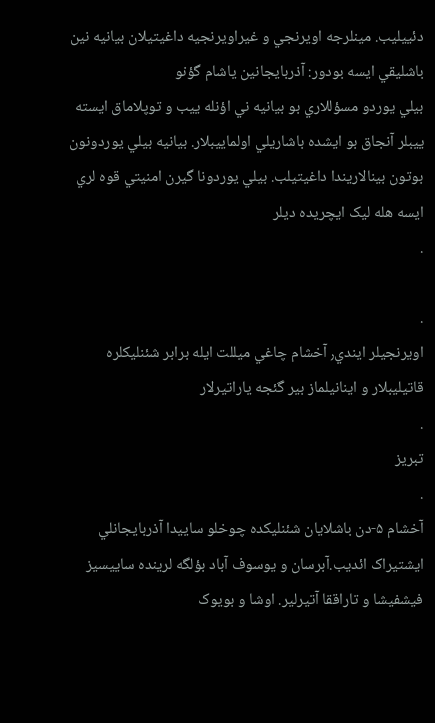دئييليب. مينلرجه اويرنجي و غيراويرنجيه داغيتيلان بيانيه نين باشليقي ايسه بودور: آذربايجانين ياشام گؤنو
بيلي يوردو مسؤللاري بو بيانيه ني اؤنله ييب و توپلاماق ايسته ييبلر آنجاق بو ايشده باشاريلي اولماييبلار. بيانيه بيلي يوردونون بوتون بينالاريندا داغيتيلب. بيلي يوردونا گيرن امنيتي قوه لري ايسه هله ليک ايچريده ديلر
.

.
اويرنجيلر ايندي٫ آخشام چاغي ميللت ايله برابر شئنليکلره قاتيليبلار و اينانيلماز بير گئجه ياراتيرلار
.
تبريز
.
آخشام ۵-دن باشلايان شئنليکده چوخلو ساييدا آذربايجانلي ايشتيراک ائديب.آبرسان و يوسوف آباد بؤلگه لرينده ساييسيز فيشفيشا و تاراققا آتيرلير. اوشا و بويوک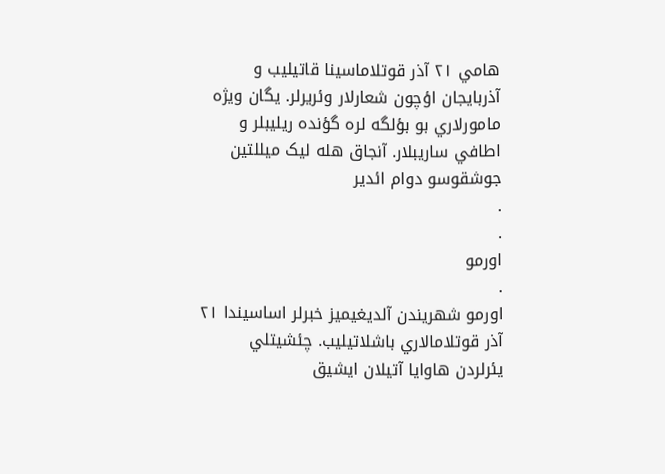هامي ۲۱ آذر قوتلاماسينا قاتيليب و آذربايجان اؤچون شعارلار وئريرلر. يگان ويژه مامورلاري بو بؤلگه لره گؤنده ريليبلر و اطافي ساريبلار. آنجاق هله ليک ميللتين جوشقوسو دوام ائدير
.
.
اورمو
.
اورمو شهريندن آلديغيميز خبرلر اساسيندا ۲۱ آذر قوتلامالاري باشلاتيليب. چئشيتلي يئرلردن هاوايا آتيلان ايشيق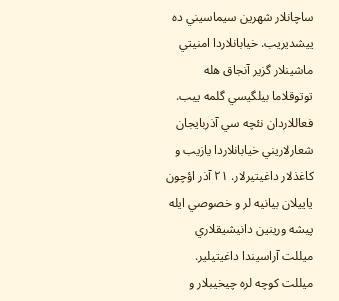ساچانلار شهرين سيماسيني ده ييشديريب. خيابانلاردا امنيتي ماشينلار گزير آنجاق هله توتوقلاما بيلگيسي گلمه ييب. فعاللاردان نئچه سي آذربايجان شعارلاريني خيابانلاردا يازيب و کاغذلار داغيتيرلار. ۲۱ آذر اؤچون ياييلان بيانيه لر و خصوصي ايله پيشه ورينين دانيشيقلاري ميللت آراسيندا داغيتيلير. ميللت کوچه لره چيخيبلار و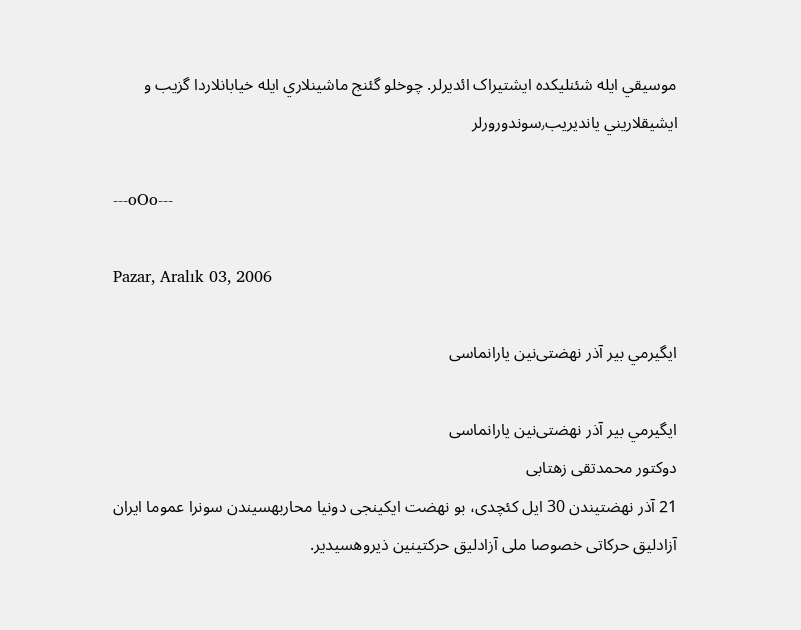موسيقي ايله شئنليکده ايشتيراک ائديرلر. چوخلو گئنج ماشينلاري ايله خيابانلاردا گزيب و ايشيقلاريني يانديريب٫سوندورورلر

---oOo---

Pazar, Aralık 03, 2006

ايگيرمي بير آذر نهضتی‌نین یارانماسی

ايگيرمي بير آذر نهضتی‌نین یارانماسی
دوکتور محمدتقی زهتابی
21 آذر نهضتیندن 30 ایل کئچدی، بو نهضت ایکینجی دونیا محاربهسیندن سونرا عموما ایران آزادلیق حرکاتی خصوصا ملی آزادلیق حرکتینین ذیروهسیدیر.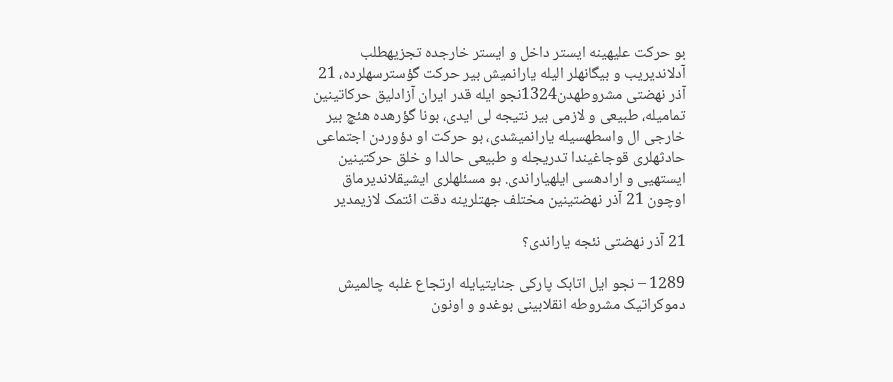بو حرکت علیهینه ایستر داخل و ایستر خارجده تجزیهطلب آدلاندیریب و بیگانهلر الیله یارانمیش بیر حرکت گؤسترسهلرده، 21 آذر نهضتی مشروطهدن1324نجو ایله قدر ایران آزادلیق حرکاتینین تمامیله، طبیعی و لازمی بیر نتیجه لی ایدی، بونا گؤرهده هئچ بیر خارجی ال واسطهسیله یارانمیشدی، بو حرکت او دؤوردن اجتماعی حادثهلری قوجاغیندا تدریجله و طبیعی حالدا و خلق حرکتینین ایستهیی و ارادهسی ایلهیاراندی. بو مسئلهلری ایشیقلاندیرماق اوچون 21 آذر نهضتینین مختلف جهتلرینه دقت ائتمک لازیمدیر

21 آذر نهضتی نئجه یاراندی؟

1289 – نجو ایل اتابک پارکی جنایتیایله ارتجاع غلبه چالمیش دموکراتیک مشروطه انقلابینی بوغدو و اونون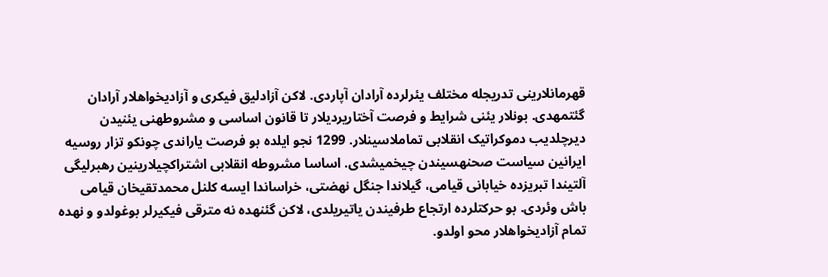قهرمانلارینی تدریجله مختلف یئرلرده آرادان آپاردی. لاکن آزادلیق فیکری و آزادیخواهلار آرادان گئتمهدی. بونلار یئنی شرایط و فرصت آختاریردیلار تا قانون اساسی و مشروطهنی یئنیدن دیرچلدیب دموکراتیک انقلابی تماملاسينلار. 1299 نجو ایلده بو فرصت یاراندی چونکو تزار روسیه ایرانین سیاست صحنهسیندن چیخمیشدی. اساسا مشروطه انقلابی اشتراکچیلارینین رهبرلیگی آلتیندا تبریزده خیابانی قیامی، گیلاندا جنگل نهضتی، خراساندا ایسه کلنل محمدتقیخان قیامی باش وئردی. بو حرکتلرده ارتجاع طرفیندن یاتیریلدی، لاکن گئنهده نه مترقی فیکیرلر بوغولدو و نهده تمام آزادیخواهلار محو اولدو.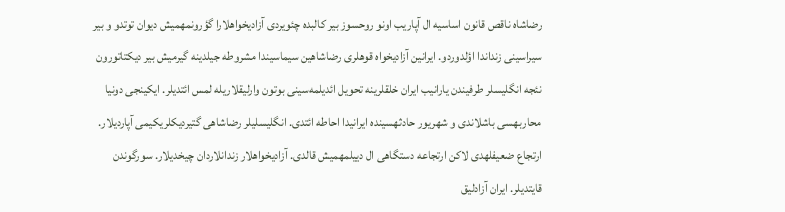رضاشاه ناقص قانون اساسیه ال آپاریب اونو روحسوز بیر کالبده چئویردی آزادیخواهلارا گؤرونمهمیش دیوان توتدو و بیر سیراسینی زنداندا اؤلدوردو. ایرانین آزادیخواه قوهلری رضاشاهین سیماسیندا مشروطه جیلدینه گیرمیش بیر دیکتاتورون نئجه انگلیسلر طرفیندن یارانیب ایران خلقلرینه تحویل ائديلمه‌سینی بوتون وارلیقلاریله لمس ائتدیلر. ایکینجی دونیا محاربهسی باشلاندی و شهریور حادثهسینده ایرانیدا احاطه ائتدی. انگلیسلیلر رضاشاهی گتیردیکلریکیمی آپاردیلار. ارتجاع ضعیفلهدی لاکن ارتجاعه دستگاهی ال دییلمهمیش قالدی. آزادیخواهلار زندانلاردان چیخدیلار. سورگوندن قایتدیلر. ایران آزادلیق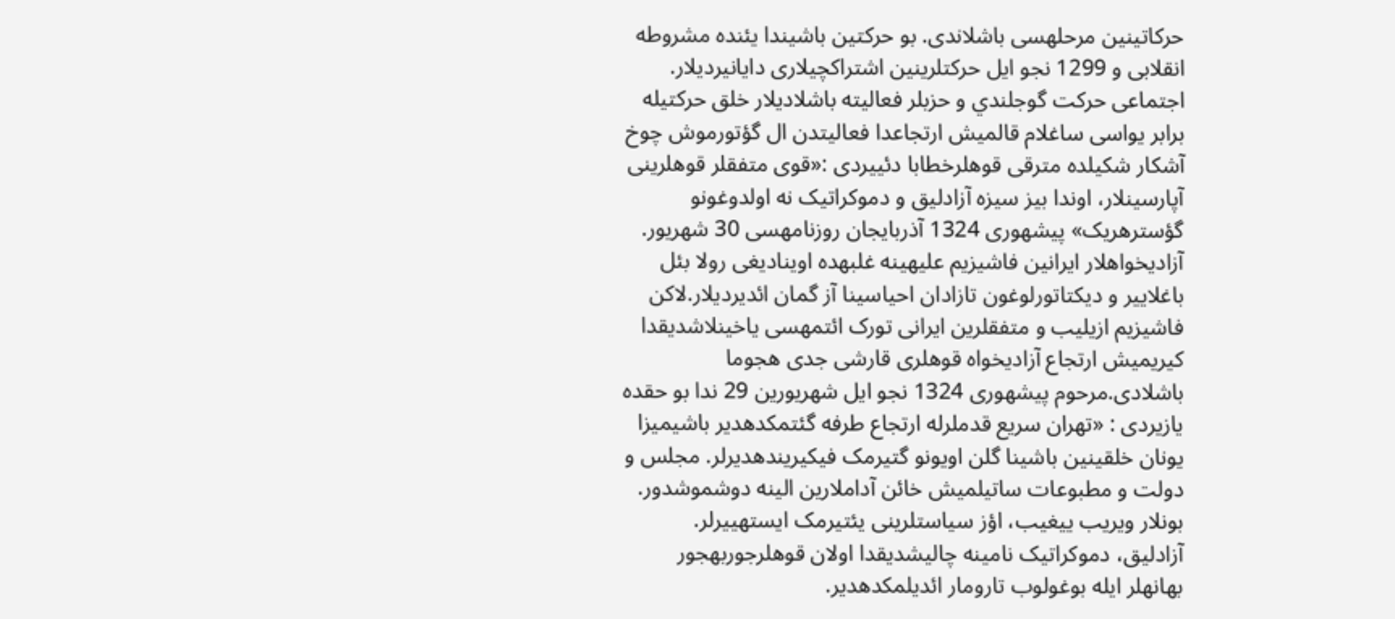حرکاتینین مرحلهسی باشلاندی. بو حرکتین باشیندا یئنده مشروطه انقلابی و 1299 نجو ایل حرکتلرینین اشتراکچیلاری دایانیردیلار. اجتماعی حرکت گوجلندي و حزبلر فعالیته باشلاديلار خلق حرکتیله برابر یواسی ساغلام قالمیش ارتجاعدا فعالیتدن ال گؤتورموش چوخ آشکار شکیلده مترقی قوهلرخطابا دئییردی :«قوی متفقلر قوهلرینی آپارسینلار، اوندا بیز سیزه آزادلیق و دموکراتیک نه اولدوغونو گؤسترهریک» پیشهوری 1324 آذربایجان روزنامهسی 30 شهریور. آزادیخواهلار ایرانین فاشیزیم علیهینه غلبهده اوینادیغی رولا بئل باغلاییر و دیکتاتورلوغون تازادان احیاسینا آز گمان ائدیردیلار.لاکن فاشیزیم ازیلیب و متفقلرین ایرانی تورک ائتمهسی یاخینلاشدیقدا کیریمیش ارتجاع آزادیخواه قوهلری قارشی جدی هجوما باشلادی.مرحوم پیشهوری 1324 نجو ایل شهریورین 29 ندا بو حقده یازیردی : «تهران سریع قدملرله ارتجاع طرفه گئتمكدهدیر باشیمیزا یونان خلقینین باشینا گلن اویونو گتیرمک فیکیریندهدیرلر. مجلس و دولت و مطبوعات ساتیلمیش خائن آداملارین الینه دوشموشدور. بونلار ویریب ییغیب، اؤز سیاستلرینی یئتیرمک ایستهییرلر. آزادلیق، دموکراتیک نامینه چالیشدیقدا اولان قوهلرجوربهجور بهانهلر ایله بوغولوب تارومار ائدیلمکدهدیر.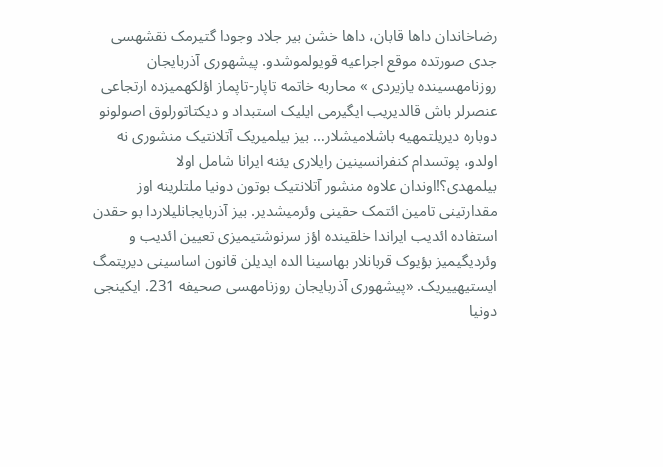رضاخاندان داها قابان، داها خشن بیر جلاد وجودا گتیرمک نقشهسی جدی صورتده موقع اجراعیه قویولموشدو. پیشهوری آذربایجان روزنامهسینده یازیردی » محاربه خاتمه تاپار-تاپماز اؤلکهمیزده ارتجاعی عنصرلر باش قالدیریب ایگیرمی ایلیک استبداد و دیکتاتورلوق اصولونو دوباره دیریلتمهیه باشلامیشلار… بیز بیلمیریک آتلانتیک منشوری نه اولدو، پوتسدام کنفرانسینین رایلاری یئنه ایرانا شامل اولا بیلمهدی؟!اوندان علاوه منشور آتلانتیک بوتون دونیا ملتلرینه اوز مقدارتینی تامین ائتمک حقینی وئرمیشدیر. بیز آذربایجانلیلاردا بو حقدن استفاده ائدیب ایراندا خلقینده اؤز سرنوشتیمیزی تعیین ائدیب و وئردیگیمیز بؤیوک قربانلار بهاسینا الده ایدیلن قانون اساسینی دیریتمگ ایستیهییریک. «پیشهوری آذربایجان روزنامهسی صحیفه 231. ایکینجی دونیا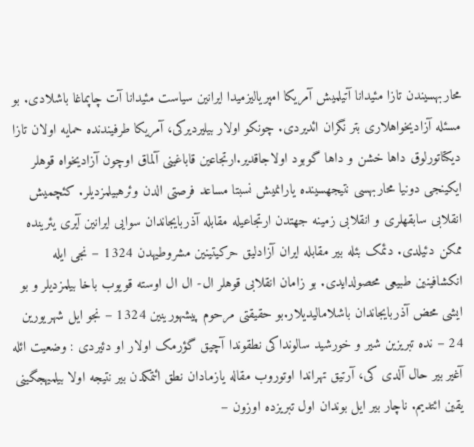محاربهسیندن تازا مئیدانا آتیلمیش آمریکا امپریالیزمیدا ایرانین سیاست مئیدانا آت چاپماغا باشلادی. بو مسئله آزادیخواهلاری بتر نگران ائدیردی. چونکو اولار بیلیردیرکی، آمریکا طرفیندنده حمایه اولان تازا دیکتاتورلوق داها خشن و داها گوبود اولاجاقدیر.ارتجاعین قاباغینی آلماق اوچون آزادیخواه قوهلر ایکینجی دونیا محاربهسی نتیجهسینده یارانمیش نسبتا مساعد فرصتی الدن وئرهبیلمزدیلر. کئچمیش انقلابی سابقهلری و انقلابی زمینه جهتدن ارتجاعیله مقابله آذربایجاندان سوایی ایرانین آیری یئرینده ممکن دئیلدی. دئمک بئله بیر مقابله ایران آزادلیق حرکیتینین مشروطیهدن 1324 – نجی ایله انکشافینین طبیعی محصولدایدی. بو زامان انقلابی قوهلر ال- ال ال اوسته قویوب باخا بیلمزدیلر و بو ایشی محض آذربایجاندان باشلامالیدیلار.بو حقیقتی مرحوم پیشهورینین 1324 – نجو ایل شهریورین 24 – نده تبریزین شیر و خورشید سالونداکی نطقوندا آچیق گؤرمک اولار او دئیردی : وضعیت ائله آغیر بیر حال آلدی کی، آرتیق تهراندا اوتوروب مقاله یازمادان نطق ائتمکدن بیر نتیجه اولا بیلمیهجگینی یقین ائتدیم. ناچار بیر ایل بوندان اول تبریزده اوزون –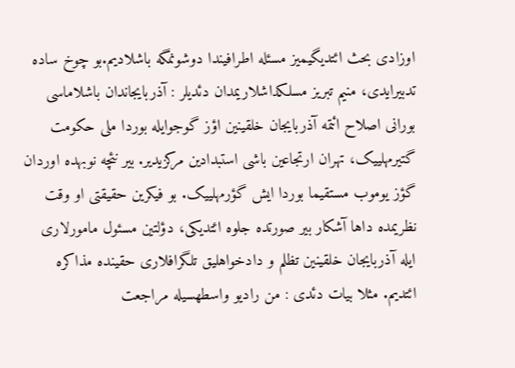اوزادی بحث ائتدیگیمیز مسئله اطرافیندا دوشونمگه باشلادیم.بو چوخ ساده تدبیرایدی، منیم تبریز مسلکداشلاریمدان دئدیلر : آذربایجاندان باشلاماسی بورانی اصلاح ائتمه آذربایجان خلقینین اؤز گوجوایله بوردا ملی حکومت گتیرمهلییک، تهران ارتجاعین باشی استبدادین مرکزیدیر. بیر نئچه نوبهده اوردان گؤز یوموب مستقیما بوردا ایش گؤرمهلییک. بو فیکرین حقیقتی او وقت نظریمده داها آشکار بیر صورتده جلوه ائتدیکی، دؤلتین مسئول مامورلاری ایله آذربایجان خلقینین تظلم و دادخواهلیق تلگرافلاری حقینده مذاکره ائتدیم. مثلا بیات دئدی : من رادیو واسطهسیله مراجعت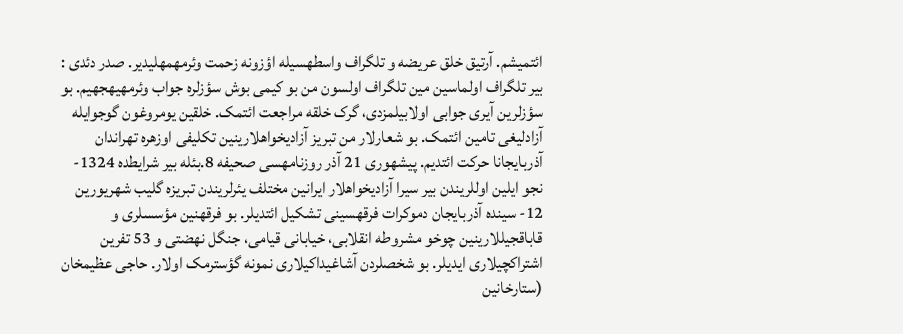ائتمیشم. آرتیق خلق عریضه و تلگراف واسطهسیله اؤزونه زحمت وئرمهمهلیدیر. صدر دئدی : بیر تلگراف اولماسین مین تلگراف اولسون من بو کیمی بوش سؤزلره جواب وئرمهیهجهیم. بو سؤزلرین آیری جوابی اولابیلمزدی، گرک خلقه مراجعت ائتمک. خلقین یومروغون گوجوایله آزادلیغی تامین ائتمک. بو شعارلار من تبریز آزادیخواهلارینین تکلیفی اوزهره تهراندان آذربایجانا حرکت ائتدیم. پیشهوری 21 آذر روزنامهسی صحیفه 8.بئله بیر شرایطده 1324- نجو ایلین اوللریندن بیر سیرا آزادیخواهلار ایرانین مختلف یئرلریندن تبریزه گلیب شهریورین 12- سینده آذربایجان دموکرات فرقهسینی تشکیل ائتدیلر. بو فرقهنین مؤسسلری و قاباقجیللارینین چوخو مشروطه انقلابی، خیابانی قیامی، جنگل نهضتی و 53 تفرین اشتراکچیلاری ایدیلر. بو شخصلردن آشاغیداکیلاری نمونه گؤسترمک اولار. حاجی عظیمخان (ستارخانین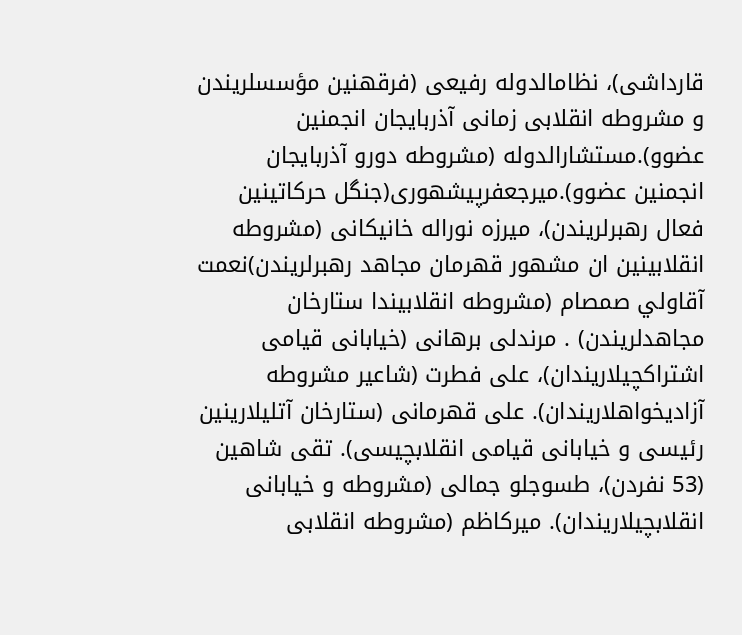قارداشی)، نظامالدوله رفیعی (فرقهنین مؤسسلریندن و مشروطه انقلابی زمانی آذربایجان انجمنین عضوو).مستشارالدوله (مشروطه دورو آذربایجان انجمنین عضوو).میرجعفرپیشهوری(جنگل حرکاتینین فعال رهبرلریندن)، میرزه نوراله خانیکانی (مشروطه انقلابینین ان مشهور قهرمان مجاهد رهبرلریندن)نعمت آقاولي صمصام (مشروطه انقلابيندا ستارخان مجاهدلريندن) . مرندلی برهانی (خیابانی قیامی اشتراکچیلاریندان)، علی فطرت (شاعیر مشروطه آزادیخواهلاریندان). علی قهرمانی (ستارخان آتلیلارینین رئیسی و خیابانی قیامی انقلابچیسی). تقی شاهین (53 نفردن)، طسوجلو جمالی (مشروطه و خیابانی انقلابچیلاریندان). میرکاظم (مشروطه انقلابی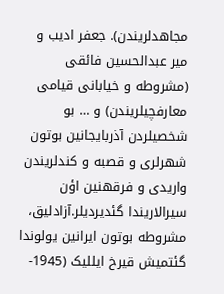مجاهدلریندن). جعفر ادیب و میر عبدالحسین فائقی (مشروطه و خیابانی قیامی معارفچیلریندن) و … بو شخصیلردن آذربایجانین بوتون شهرلری و قصبه و کندلریندن واریدی و فرقهنین اؤن سیرالاریندا گئدیردیلر.آزادلیق، مشروطه بوتون ایرانین یولوندا گئتمیش قیرخ ایللیک (1945-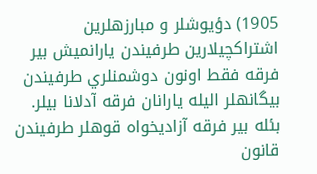1905) دؤیوشلر و مبارزهلرین اشتراکچیلارین طرفیندن يارانميش بير فرقه فقط اونون دوشمنلري طرفيندن بیگانهلر الیله یارانان فرقه آدلانا بیلر. بئله بیر فرقه آزادیخواه قوهلر طرفیندن قانون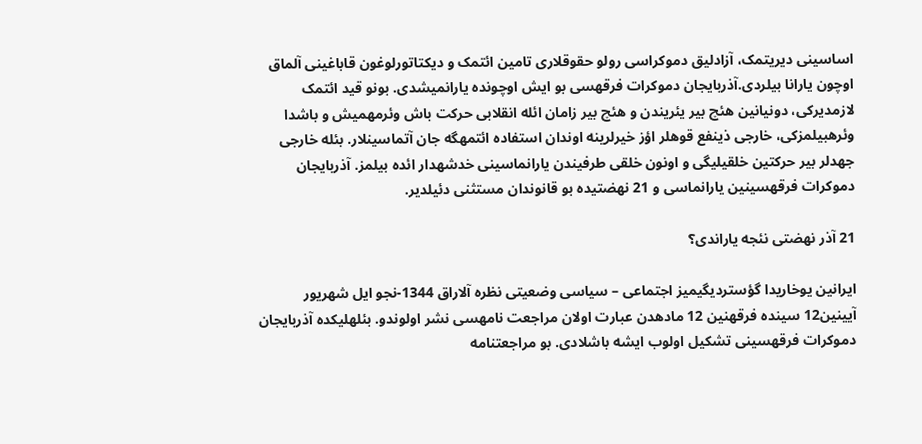اساسینی دیریتمک، آزادلیق دموکراسی رولو حقوقلاری تامین ائتمک و دیکتاتورلوغون قاباغینی آلماق اوچون یارانا بیلردی.آذربایجان دموکرات فرقهسی بو ایش اوچونده یارانمیشدی. بونو قید ائتمک لازمدیرکی، دونیانین هئچ بیر یئریندن و هئچ بیر زامان ائله انقلابی حرکت باش وئرمهمیش و باشدا وئرهبیلمزکی، خارجی ذینفع قوهلر اؤز خيرلرینه اوندان استفاده ائتمهگه جان آتماسینلار. بئله خارجی جهدلر بیر حرکتین خلقیلیگی و اونون خلقی طرفیندن یارانماسینی خدشهدار ائده بیلمز. آذربایجان دموکرات فرقهسینین یارانماسی و 21 نهضتیده بو قانوندان مستثنی دئیلدیر.

21 آذر نهضتی نئجه یاراندی؟

ایرانین یوخاریدا گؤستردیگیمیز اجتماعی – سیاسی وضعیتی نظره آلاراق 1344-نجو ایل شهریور آیینین12 سینده فرقهنین 12 مادهدن عبارت اولان مراجعت نامهسی نشر اولوندو. بئلهلیکده آذربایجان دموکرات فرقهسینی تشکیل اولوب ایشه باشلادی. بو مراجعتنامه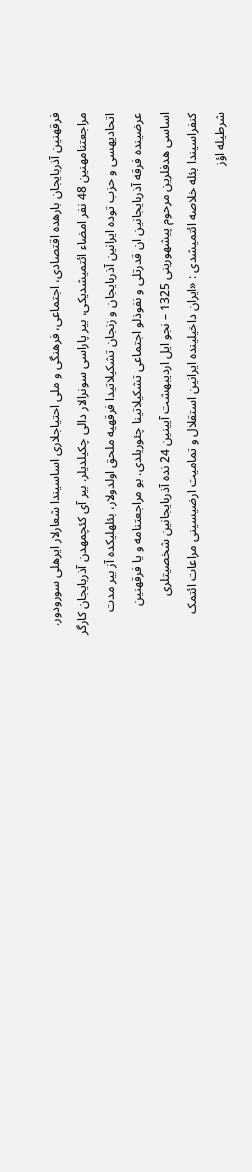فرقهنین آذربایجان بارهده اقتصادی، اجتماعی، فرهنگی و ملی احتیاجلاری اساسیندا شعارلار ایرهلی سورودور. مراجعتنامهنین 48 نفر امضاء ائتمیشدیکی، بیر پاراسی سونرالار دالی چکیلدیلر. بیر آی کئچمهدن آذربایجان کارگر اتحادیهسی و حزب توده ایرانین آذربایجان و زنجان تشکیلاتیدا فرقهیه ملحق اولدولار، بئلهلیکده آز بیر مدت عرضینده فرقه آذربایجانین ان قدرتلی و نفوذلو اجتماعی تشکیلاتینا چئوریلدی. بو مراجعتنامه و یا فرقهنین اساسی هدفلرین مرحوم پیشهورینی 1325 – نجو ایل اردیبهشت آیینین 24 نده آذربایجانین شخصیتلری کنفراسیندا بئله خلاصه ائتمیشدی : «ایران داخیلینده ایرانین استقلال و تمامیت ارضیسینی مراعات ائتمک شرطیله اؤز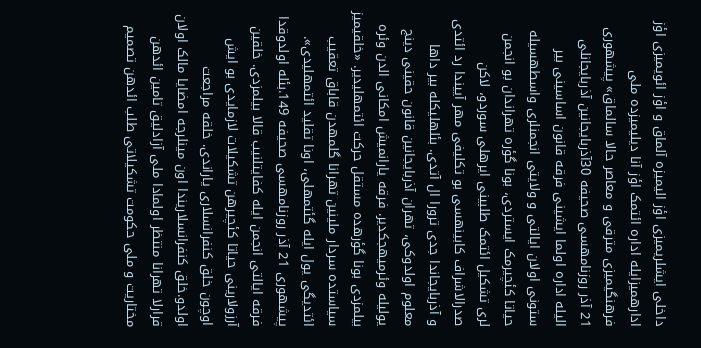داخلی ایشلریمیزی اؤز الیمیزه آلماق و اؤز ائویمیزی اؤز ادارهمیزایله اداره ائتمک اؤز آنا دیلیمیزده ملی فرهنگیمیزی مترقی و معاصر حالا سالماق» پیشهوری 21 آذر روزنامهسی صحیفه 30آذربایجانین آذربایجانلی الیله اداره اولما ایشینی فرقه قانون اساسینی بیر ستونی اولان ایالتی و ولایتی انجمنلری واسطهسیله حیاتا کئچیرمک ایستردی، بونا گؤره تهراندان بو انجمن لری تشکیل ائتمک طلبینی ایرهلی سوردو، لاکن صدرالاشراف کابینهسی بو تکلیفی مهر آییندا رد ائتدی و آذربایجاندا جدی ترورا ال آتدی. بئلهلیکله بیر داها معلوم اولدوکی، تهران آذربایجانین قانون حقینی دینج یولیله وئرمیهجکدیر. فرقه یارانمیش امکانی الدن وئره بیلمزدی بونا گؤرهده مستقل حرکت ائتمهلیدیر. «خلقیمیز سیاستده سردار ملینین تهرانا گلمهدن قاباق تعقیب ائتدیگی یول ایله گئتمهلی، اونا تقلید ائتمهلیدی». پیشهوری 21 آذر روزنامهسی صحیفه 149.بئله اولدوقدا فرقه ایالتی انجمن ایله کفايتلنیب قالا بیلمزدی. خلقین آرزولارینی حیاتا کئچیرهن تشکیلات لازمایدی بو ایش اوچون خلق کنفرانسلاری یاراندی. خلقه مراجعت اولدو.خلق کنفرانسلاریندا اون مینلرجه امضایا مالک اولان قرارلا تهرانا منتظر اولمادا ملی آزادلیق تامین ائدهن مختاریت و ملی حکومت تشکیلاتی طلب ائدهن تصمیم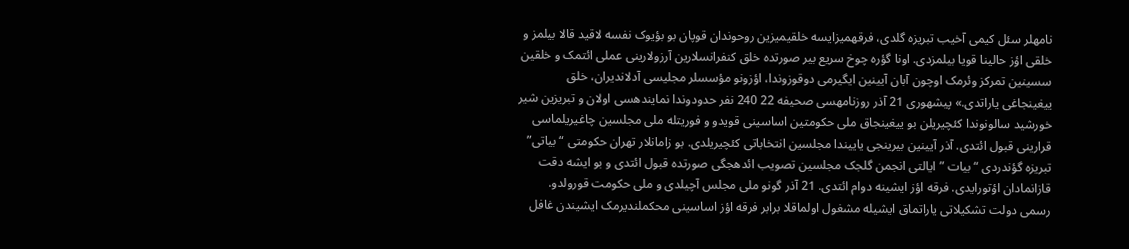نامهلر سئل کیمی آخیب تبریزه گلدی، فرقهمیزایسه خلقیمیزین روحوندان قوپان بو بؤیوک نفسه لاقید قالا بیلمز و خلقی اؤز حالینا قویا بیلمزدی. اونا گؤره چوخ سریع بیر صورتده خلق کنفرانسلارین آرزولارینی عملی ائتمک و خلقین سسینین تمرکز وئرمک اوچون آبان آیینین ایگیرمی دوقوزوندا، اؤزونو مؤسسلر مجلیسی آدلاندیران، خلق ییغینجاغی یاراتدی.» پیشهوری 21 آذر روزنامهسی صحیفه 22 240 نفر حدودوندا نمایندهسی اولان و تبریزین شیر خورشید سالونوندا کئچیریلن بو ییغینجاق ملی حکومتین اساسینی قویدو و فوریتله ملی مجلسین چاغیریلماسی قرارینی قبول ائتدی. آذر آیینین بیرینجی یاییندا مجلسین انتخاباتی کئچیریلدی. بو زامانلار تهران حکومتی “بیاتی” تبریزه گؤندردی “بیات ” ایالتی انجمن گلجک مجلسین تصویب ائدهجگی صورتده قبول ائتدی و بو ایشه دقت قازانمادان اؤتورایدی. فرقه اؤز ایشینه دوام ائتدی. 21 آذر گونو ملی مجلس آچیلدی و ملی حکومت قورولدو. رسمی دولت تشکیلاتی یاراتماق ایشیله مشغول اولماقلا برابر فرقه اؤز اساسینی محکملندیرمک ایشیندن غافل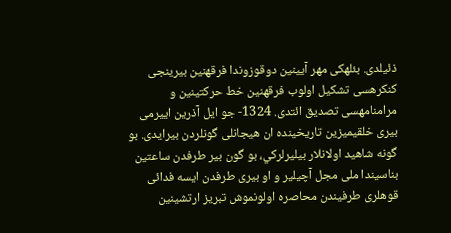ذئیلدی. بئلهکی مهر آیینین دوقوزوندا فرقهنین بیرینجی کنکرهسی تشکیل اولوب فرقهنین خط حرکتینین و مرامنامهسی تصدیق ائتدی. 1324- جو ایل آذرین اییرمی بیری خلقیمیزین تاریخینده ان هیجانلی گونلردن بیرایدی. بو گونه شاهید اولانلار بيليرلركي، بو گون بیر طرفدن ساعتین بناسیندا ملی مجل آچیلیر و او بیری طرفدن ایسه فدائی قوهلری طرفیندن محاصره اولونموش تبریز ارتشینین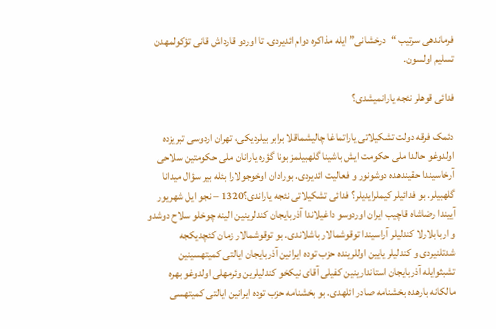فرماندهی سرتیب “درخشانی” ایله مذاکره دوام ائدیردی. تا اوردو قارداش قانی تؤکولمهدن تسلیم اولسون.

فدائی قوهلر نئجه یارانمیشدی؟

دئمک فرقه دولت تشکیلاتی یاراتماغا چالیشماقلا برابر بیلردیکی، تهران اردوسی تبریزده اولدوغو حالدا ملی حکومت ایش باشینا گلهبیلمز بونا گؤره یارانان ملی حکومتین سلاحی آرخاسیندا حقیندهده دوشونور و فعالیت ائدیردی. بورادان اوخوجولارا بئله بیر سؤال میدانا گلهبیلر. بو فدائیلر کیملرایدیلر؟ فدائی تشکیلاتی نئجه یاراندی؟1320 – نجو ایل شهریور آییندا رضاشاه قاچیب ایران اوردوسو داغیلاندا آذربایجان کندلرینین الينه چوخلو سلاح دوشدو و اربابلارلا کندلیلر آراسیندا توقوشمالار باشلاندی. بو توقوشمالار زمان کئچدیکجه شدتلنیردی و کندلیلر یایین اوللرینده حزب توده ایرانین آذربایجان ایالتی کمیتهسینین تشبثوایله آذربایجان استاندارینین کفیلی آقای نیکخو کندلیلرین وئرمهلی اولدوغو بهره مالکانه بارهده بخشنامه صادر ائلهدی. بو بخشنامه حزب توده ایرانین ایالتی کمیتهسی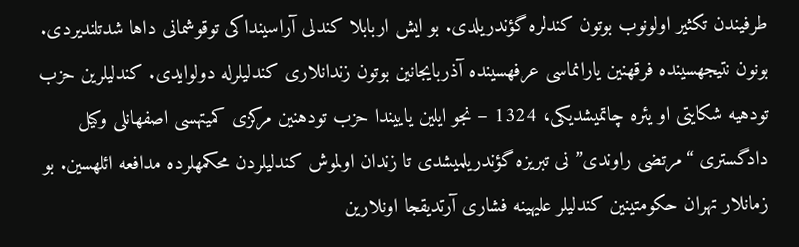طرفیندن تکثیر اولونوب بوتون کندلره گؤندریلدی. بو ایش اربابلا کندلی آراسینداکی توقوشمانی داها شدتلندیردی. بونون نتیجهسینده فرقهنین یارانماسی عرفهسینده آذربایجانین بوتون زندانلاری کندلیلرله دولوایدی. کندلیلرین حزب تودهیه شکایتی او یئره چاتمیشدیکی، 1324 – نجو ایلین یاییندا حزب تودهنین مرکزی کمیتهسی اصفهانلی وکیل دادگستری “مرتضی راوندی” نی تبریزه گؤندریلمیشدی تا زندان اولموش کندلیلردن محکمهلرده مدافعه ائلهسین. بو زمانلار تهران حکومتینین کندلیلر علیهینه فشاری آرتدیقجا اونلارین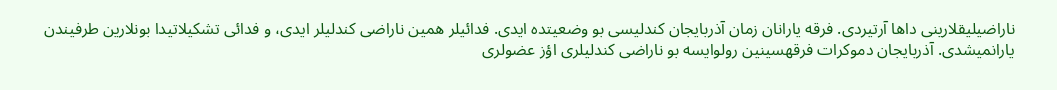ناراضیلیقلارینی داها آرتیردی. فرقه یارانان زمان آذربایجان کندلیسی بو وضعیتده ایدی. فدائیلر همین ناراضی کندلیلر ایدی، و فدائی تشکیلاتیدا بونلارین طرفیندن یارانمیشدی. آذربایجان دموکرات فرقهسینین رولوایسه بو ناراضی کندلیلری اؤز عضولری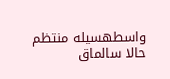واسطهسیله منتظم حالا سالماق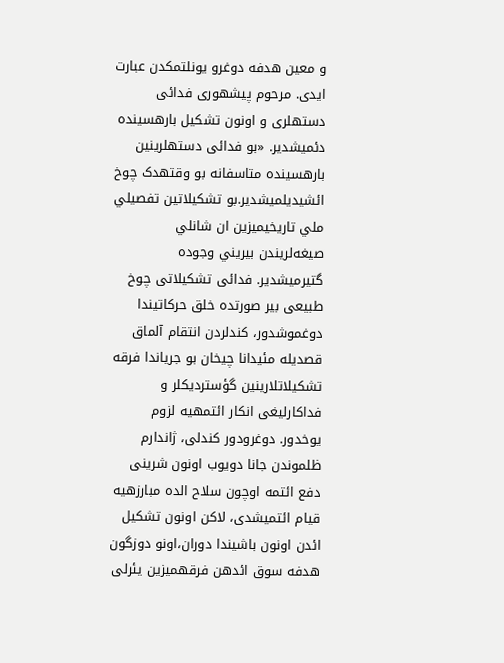و معین هدفه دوغرو یونلتمکدن عبارت ایدی. مرحوم پیشهوری فدائی دستهلری و اونون تشکیل بارهسینده دئمیشدیر. «بو فدائی دستهلرینین بارهسینده متاسفانه بو وقتهدک چوخ ائشیدیلمیشدیر.بو تشكيلاتين تفصيلي ملي تاريخيميزين ان شانلي صيغه‌لريندن بيريني وجوده گتيرميشدير. فدائی تشکیلاتی چوخ طبیعی بیر صورتده خلق حرکاتیندا دوغموشدور، کندلردن انتقام آلماق قصدیله مئیدانا چیخان بو جریاندا فرقه تشکیلاتلارینین گؤستردیکلر و فداکارلیغی انکار ائتمهیه لزوم یوخدور. دوغرودور کندلی، ژاندارم ظلموندن جانا دویوب اونون شرینی دفع ائتمه اوچون سلاح الده مبارزهیه قیام ائتمیشدی، لاکن اونون تشکیل ائدن اونون باشیندا دوران،اونو دوزگون هدفه سوق ائدهن فرقهمیزین یئرلی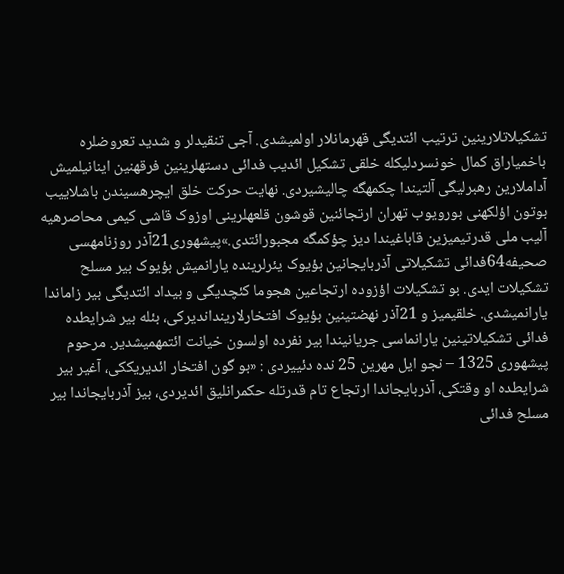تشکیلاتلارینین ترتیب ائتدیگی قهرمانلار اولمیشدی. آجی تنقیدلر و شدید تعروضلره باخمیاراق کمال خونسردلیکله خلقی تشکیل ائدیب فدائی دستهلرینین فرقهنین اینانیلمیش آداملارین رهبرلیگی آلتیندا چکمهگه چالیشیردی. نهایت حرکت خلق ایچرهسیندن باشلاییب بوتون اؤلکهنی بورویوب تهران ارتجائنین قوشون قلعهلرینی اوزوک قاشی کیمی محاصرهیه آلیب ملی قدرتیمیزین قاباغیندا دیز چؤکمگه مجبورائتدی.»پیشهوری21آذر روزنامهسی صحیفه64فدائی تشکیلاتی آذربایجانین بؤیوک یئرلرینده یارانمیش بؤیوک بیر مسلح تشکیلات ایدی. بو تشکیلات اؤزوده ارتجاعین هجوما کئچدیگی و بیداد ائتدیگی بیر زاماندا یارانمیشدی. خلقیمیز و 21آذر نهضتینین بؤیوک افتخارلارینداندیرکی، بئله بیر شرایطده فدائی تشکیلاتینین یارانماسی جریانیندا بیر نفرده اولسون خیانت ائتمهمیشدیر. مرحوم پیشهوری 1325 – نجو ایل مهرین 25 نده دئییردی : «بو گون افتخار ائدیریککی، آغیر بیر شرایطده او وقتکی، آذربایجاندا ارتجاع تام قدرتله حکمرانلیق ائدیردی، بیز آذربایجاندا بیر مسلح فدائی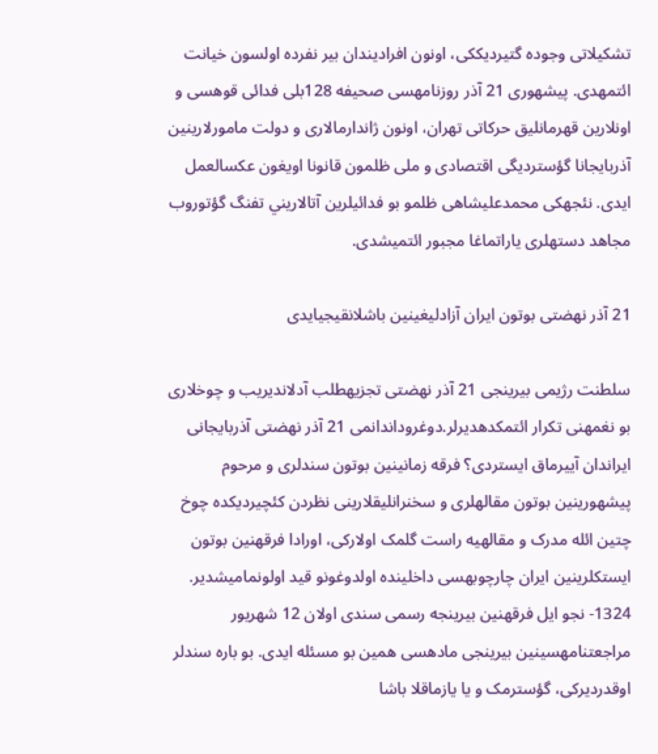تشکیلاتی وجوده گتیردیککی، اونون افرادیندان بیر نفرده اولسون خیانت ائتمهدی. پیشهوری 21 آذر روزنامهسی صحیفه 128بلی فدائی قوهسی و اونلارین قهرمانلیق حرکاتی تهران، اونون ژاندارمالاری و دولت مامورلارینین آذربایجانا گؤستردیگی اقتصادی و ملی ظلمون قانونا اویغون عکسالعمل ایدی. نئجهکی محمدعلیشاهی ظلمو بو فدائیلرین آتالاريني تفنگ گؤتوروب مجاهد دستهلری یاراتماغا مجبور ائتمیشدی.

21 آذر نهضتی بوتون ایران آزادلیغینین باشلانقیجیایدی

سلطنت رژیمی بیرینجی 21 آذر نهضتی تجزیهطلب آدلاندیریب و چوخلاری بو نغمهنی تکرار ائتمکدهدیرلر.دوغروداندانمی 21 آذر نهضتی آذربایجانی ایراندان آییرماق ایستردی؟ فرقه زمانینین بوتون سندلری و مرحوم پیشهورینین بوتون مقالهلری و سخنرانلیقلارینی نظردن کئچیردیکده چوخ چتین ائله مدرک و مقالهیه راست گلمک اولارکی، اورادا فرقهنین بوتون ایستکلرینین ایران چارچوبهسی داخلینده اولدوغونو قید اولونمامیشدیر. 1324- نجو ایل فرقهنین بیرینجه رسمی سندی اولان 12 شهریور مراجعتنامهسینین بیرینجی مادهسی همین بو مسئله ایدی. بو باره سندلر اوقدردیرکی، گؤسترمک و یا یازماقلا باشا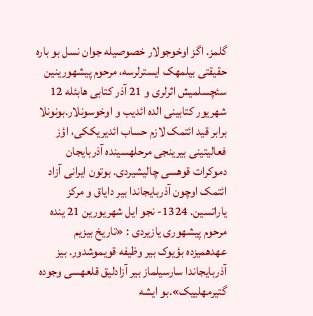گلمز. اگز اوخوجولار خصوصیله جوان نسل بو باره حقیقتی بیلمهک ایسترلرسه، مرحوم پیشهورینین سئچسلمیش اثرلری و 21 آذر کتابی هابئله 12 شهریور کتابینی الده ائدیب و اوخوسونلار.بونونلا برابر قید ائتمک لازم حساب ائدیریککی، اؤز فعالیتینی بیرینجی مرحلهسینده آذربایجان دموکرات قوهسی چالیشیردی. بوتون ایرانی آزاد ائتمک اوچون آذربایجاندا بیر دایاق و مرکز یاراتسین. 1324- نجو ایل شهریورین 21 ینده مرحوم پیشهوری یازیردی : «تاریخ بیزیم عهدهمیزده بؤیوک بیر وظیفه قویموشدور. بیز آذربایجاندا سارسیلماز بیر آزادلیق قلعهسی وجوده گتیرمهلییک».بو ایشه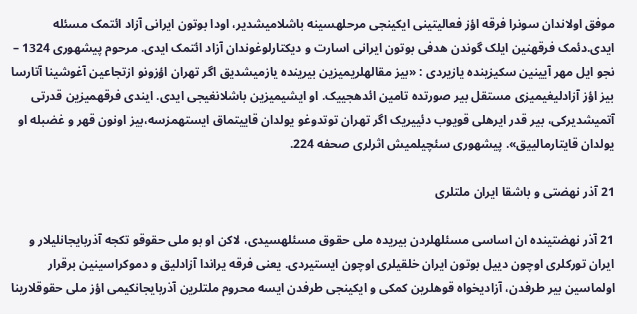موفق اولاندان سونرا فرقه اؤز فعالیتینی ایکینجی مرحلهسینه باشلامیشدیر، اودا بوتون ایرانی آزاد ائتمک مسئله ایدی.دئمک فرقهنین ایلک گوندن هدفی بوتون ایرانی اسارت و دیکتارلوغوندان آزاد ائتمک ایدی. مرحوم پیشهوری 1324 – نجو ایل مهر آیینین سکیزینده یازیردی : «بیز مقالهلریمیزین بیرینده یازمیشدیق اگر تهران اؤزونو ازتجاعین آغوشینا آتارسا بیز اؤز آزادلیغیمیزی مستقل بیر صورتده تامین ائدهجییک. او ایشیمیزین باشلانغیجی ایدی. ایندی فرقهمیزین قدرتی آتمیشدیرکی، بیر قدر ایرهلی قویوب دئییریک اگر تهران توتدوغو یولدان قاییتماق ایستهمزسه،بیز اونون قهر و غضبله او یولدان قایتارمالییق». پیشهوری سئچیلمیش اثرلری صحفه 224.

21 آذر نهضتی و باشقا ایران ملتلری

21 آذر نهضتینده ان اساسی مسئلهلردن بیریده ملی حقوق مسئلهسیدی، لاکن او بو ملی حقوقو تکجه آذربایجانلیلار و ایران تورکلری اوچون دییل بوتون ایران خلقیلری اوچون ایستیردی. یعنی فرقه یراندا آزادلیق و دموکراسینین برقرار اولماسین بیر طرفدن، آزادیخواه قوهلرین کمکی و ایکینجی طرفدن ایسه محروم ملتلرین آذربایجانکیمی اؤز ملی حقوقلارینا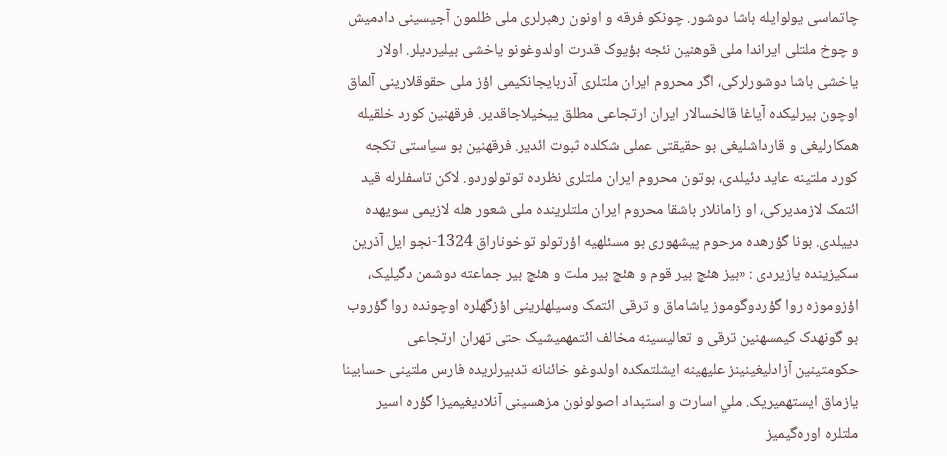چاتماسی یولوایله باشا دوشور. چونکو فرقه و اونون رهبرلری ملی ظلمون آجیسینی دادمیش و چوخ ملتلی ایراندا ملی قوهنین نئجه بؤیوک قدرت اولدوغونو یاخشی بیلیردیلر. اولار یاخشی باشا دوشورلرکی، اگر محروم ایران ملتلری آذربایجانکیمی اؤز ملی حقوقلارینی آلماق اوچون بیرلیکده آیاغا قالخسالار ایران ارتجاعی مطلق ییخیلاجاقدیر. فرقهنین کورد خلقیله همکارلیغی و قارداشلیغی بو حقیقتی عملی شکلده ثبوت ائدیر. فرقهنین بو سیاستی تکجه کورد ملتینه عاید دئیلدی، بوتون محروم ایران ملتلری نظرده توتولوردو. لاکن تاسفلرله قید ائتمک لازمدیرکی، او زامانلار باشقا محروم ایران ملتلرینده ملی شعور هله لازیمی سویهده دییلدی. بونا گؤرهده مرحوم پیشهوری بو مسئلهیه اؤرتولو توخوناراق 1324-نجو ایل آذرین سکیزینده یازیردی : «بیز هئچ بیر قوم و هئچ بیر ملت و هئچ بیر جماعته دوشمن دگیلیک، اؤزوموزه روا گؤردوگوموز یاشاماق و ترقی ائتمک وسیلهلرینی اؤزگهلره اوچونده روا گؤروب بو گونهدک کیمسهنین ترقی و تعالیسینه مخالف ائتمهمیشیک حتی تهران ارتجاعی حکومتینین آزادلیغینینز علیهینه ایشلتمکده اولدوغو خائنانه تدبیرلریده فارس ملتینی حسابینا یازماق ایستهمیریک. ملي اسارت و استبداد اصولونون مزهسینی آنلادیغیمیزا گؤره اسیر ملتلره اوره‌گیمیز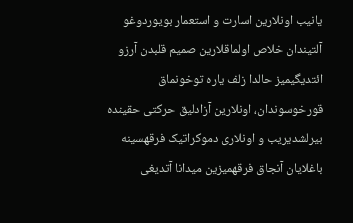یانیب اونلارین اسارت و استعمار بویوردوغو آلتیندان خلاص اولماقلارین صمیم قلبدن آرزو ائتدیگیمیز حالدا زلف یاره توخونماق قورخوسوندان، اونلارین آزادلیق حرکتی حقینده بیرلشدیریب و اونلاری دموکراتیک فرقهسینه باغلایان آنجاق فرقهمیزین میدانا آتدیغی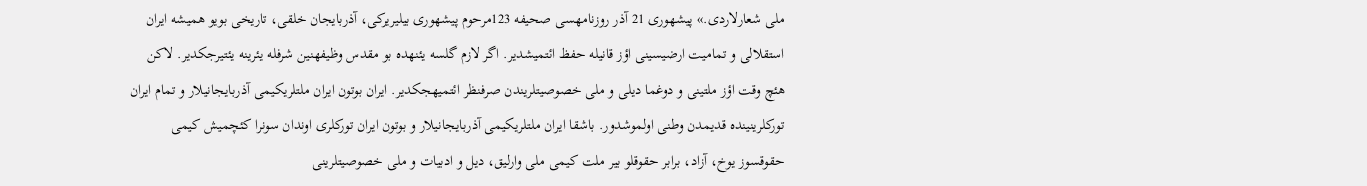ملی شعارلاردی.» پیشهوری 21 آذر روزنامهسی صحیفه 123مرحوم پیشهوری بیلیریرکی، آذربایجان خلقی، تاریخی بویو همیشه ایران استقلالی و تمامیت ارضیسینی اؤز قانیله حفظ ائتمیشدیر. اگر لازم گلسه یئنهده بو مقدس وظیفهنین شرفله یئرینه یئتیرجکدیر. لاکن هئچ وقت اؤز ملتینی و دوغما دیلی و ملی خصوصیتلریندن صرفنظر ائتمیهجکدیر. ایران بوتون ایران ملتلریکیمی آذربایجانیلار و تمام ایران تورکلرینینده قدیمدن وطنی اولموشدور. باشقا ایران ملتلریکیمی آذربایجانیلار و بوتون ایران تورکلری اوندان سونرا کئچمیش کیمی حقوقسوز یوخ، آزاد، برابر حقوقلو بیر ملت کیمی ملی وارلیق، دیل و ادبیات و ملی خصوصیتلرینی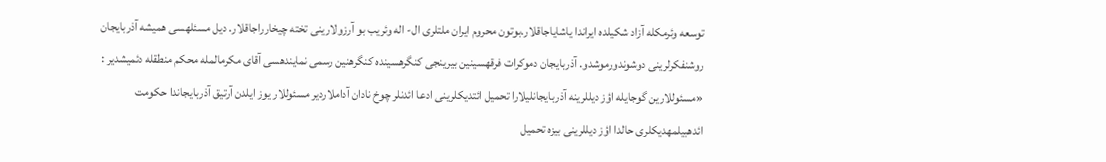توسعه وئرمکله آزاد شکیلده ایراندا یاشایاجاقلار.بوتون محروم ایران ملتلری ال- اله وئریب بو آرزولارینی تخته چیخارراجاقلار. دیل مسئلهسی همیشه آذربایجان روشنفکرلرینی دوشوندورموشدو. آذربایجان دموکرات فرقهسینین بیرینجی کنگرهسینده کنگرهنین رسمی نمایندهسی آقای مکرمالمله محکم منطقله دئمیشدیر : «مسئوللارین گوجایله اؤز دیللرینه آذربایجانلیلارا تحمیل ائتدیکلرینی ادعا ائدنلر چوخ نادان آداملاردیر مسئوللار یوز ایلدن آرتیق آذربایجاندا حکومت ائدهبیلمهدیکلری حالدا اؤز دیللرینی بیزه تحمیل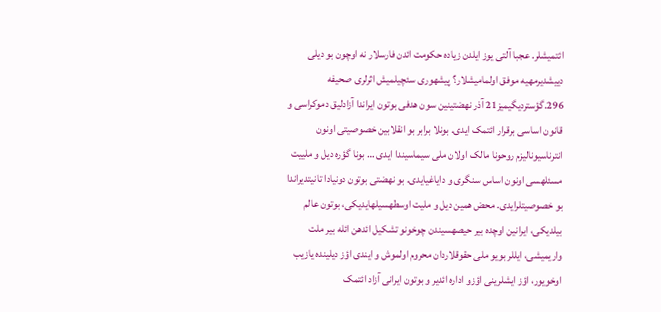ائتمیشلر. عجبا آلتی یوز ایلدن زیاده حکومت ائدن فارسلار نه اوچون بو دیلی دییشدیرمهیه موفق اولمامیشلار؟ پیشهوری سئچیلمیش اثرلری صحیفه 296.گؤستردیگیمیز21 آذر نهضتینین سون هدفی بوتون ایراندا آزادلیق دموکراسی و قانون اساسی برقرار ائتمک ایدی. بونلا برابر بو انقلابین خصوصیتی اونون انترناسیونالیزم روحونا مالک اولان ملی سیماسیندا ایدی … بونا گؤره دیل و ملییت مسئلهسی اونون اساس سنگری و دایاغیایدی. بو نهضتی بوتون دونیادا تانیتدیراندا بو خصوصیتلرایدی. محض همین دیل و ملیت اوسطهسیلهایدیکی، بوتون عالم بیلدیکی، ایرانین اوچده بیر حیصهسیندن چوخونو تشکیل ائدهن ائله بیر ملت واریمیشی، ایللر بویو ملی حقوقلاردان محروم اولموش و ایندی اؤز دیلینده یازیب اوخویور، اؤز ایشلرینی اؤزو اداره ائدیر و بوتون ایرانی آزاد ائتمک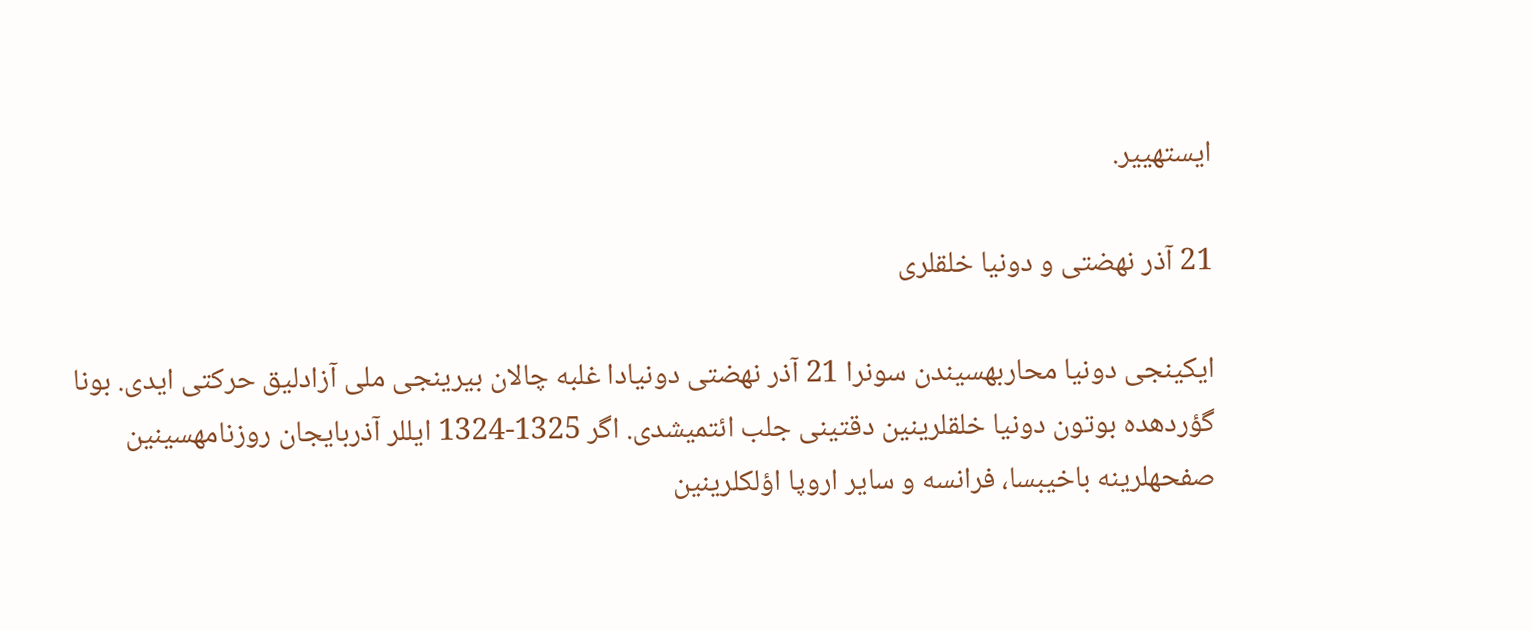ایستهییر.

21 آذر نهضتی و دونیا خلقلری

ایکینجی دونیا محاربهسیندن سونرا 21 آذر نهضتی دونیادا غلبه چالان بیرینجی ملی آزادلیق حرکتی ایدی. بونا گؤردهده بوتون دونیا خلقلرینین دقتینی جلب ائتمیشدی. اگر 1325-1324 ایللر آذربایجان روزنامهسینین صفحهلرینه باخیبسا، فرانسه و سایر اروپا اؤلکلرینین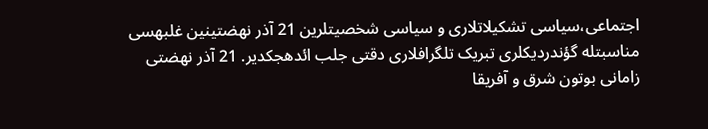اجتماعی،سیاسی تشکیلاتلاری و سیاسی شخصیتلرین 21 آذر نهضتینین غلبهسی مناسبتله گؤندردیکلری تبریک تلگرافلاری دقتی جلب ائدهجکدیر. 21 آذر نهضتی زامانی بوتون شرق و آفریقا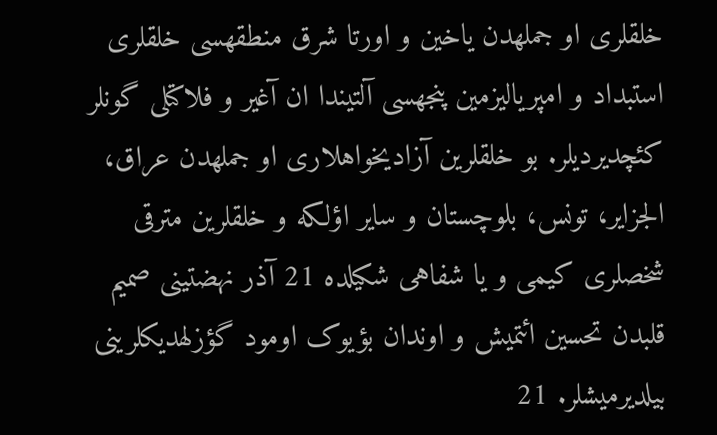خلقلری او جملهدن یاخین و اورتا شرق منطقهسی خلقلری استبداد و امپریالیزمین پنجهسی آلتیندا ان آغیر و فلاکتلی گونلر کئچدیردیلر. بو خلقلرین آزادیخواهلاری او جملهدن عراق، الجزایر، تونس، بلوچستان و سایر اؤلکه و خلقلرین مترقی شخصلری کیمی و یا شفاهی شکیلده 21 آذر نهضتینی صمیم قلبدن تحسین ائتمیش و اوندان بؤیوک اومود گؤزلهدیکلرینی بیلدیرمیشلر. 21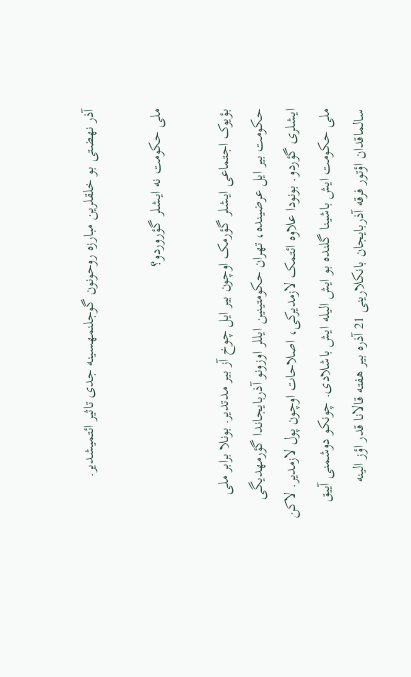آذر نهضتی بو خلقلرین مبارزه روحونون گوجلنمهسینه جدی تاثیر ائتمیشدیر.

ملی حکومت نه ایشلر گؤروردو؟

بؤیوک اجتماعی ایشلر گؤرمک اوچون بیر ایل چوخ آز بیر مدتدیر. بونلا برابر ملی حکومت بیر ایل عرضینده، تهران حکومتینین ایللر اوزونو آذربایجاندا گؤرمهدیگی ایشلری گؤردو. بونودا علاوه ائتمک لازمدیرکی، اصلاحات اوچون پول لازمدیر. لاکن ملی حکومت ایش باشینا گلنده بو ایش الیله ایش باشلادی. چونکو دوشمنی آییق سالماقدان اؤتور فرقه آذربایجان بانکلارینی 21 آذره بیر هفته قالانا قدر اؤز الینه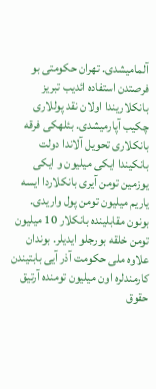آلمامیشدی. تهران حکومتی بو فرصتدن استفاده ائدیب تبریز بانکلاریندا اولان نقد پوللاری چکیب آپارمیشدی. بئلهکی فرقه بانکلاری تحویل آلاندا دولت بانکیندا ایکی میلیون و ایکی یوزمین تومن آیری بانکلاردا ایسه یاریم میلیون تومن پول واریدی. بونون مقابلینده بانکلار 10 میلیون تومن خلقه بورجلو ایدیلر. بوندان علاوه ملی حکومت آذر آیی بابتیندن کارمندلره اون میلیون تومنده آرتیق حقوق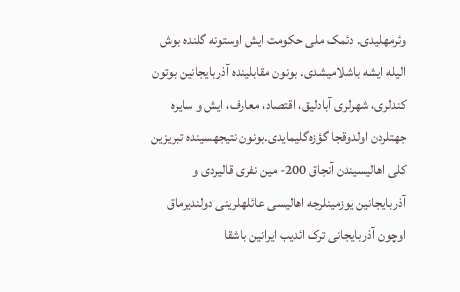وئرمهلیدی. دئمک ملی حکومت ایش اوستونه گلنده بوش الیله ایشه باشلامیشدی. بونون مقابلینده آذربایجانین بوتون کندلری، شهرلری آبادلیق، اقتصاد، معارف، ایش و سایره جهتلردن اولدوقجا گؤزه‌گلیمایدی.بونون نتیجهسینده تبریزین کلی اهالیسیندن آنجاق 200- مین نفری قالیردی و آذربایجانین یوزمینلرجه اهالیسی عائلهلرینی دولندیرماق اوچون آذربایجانی ترک ائدیب ایرانین باشقا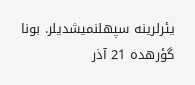یئرلرینه سپهلنمیشدیلر. بونا گؤرهده 21 آذر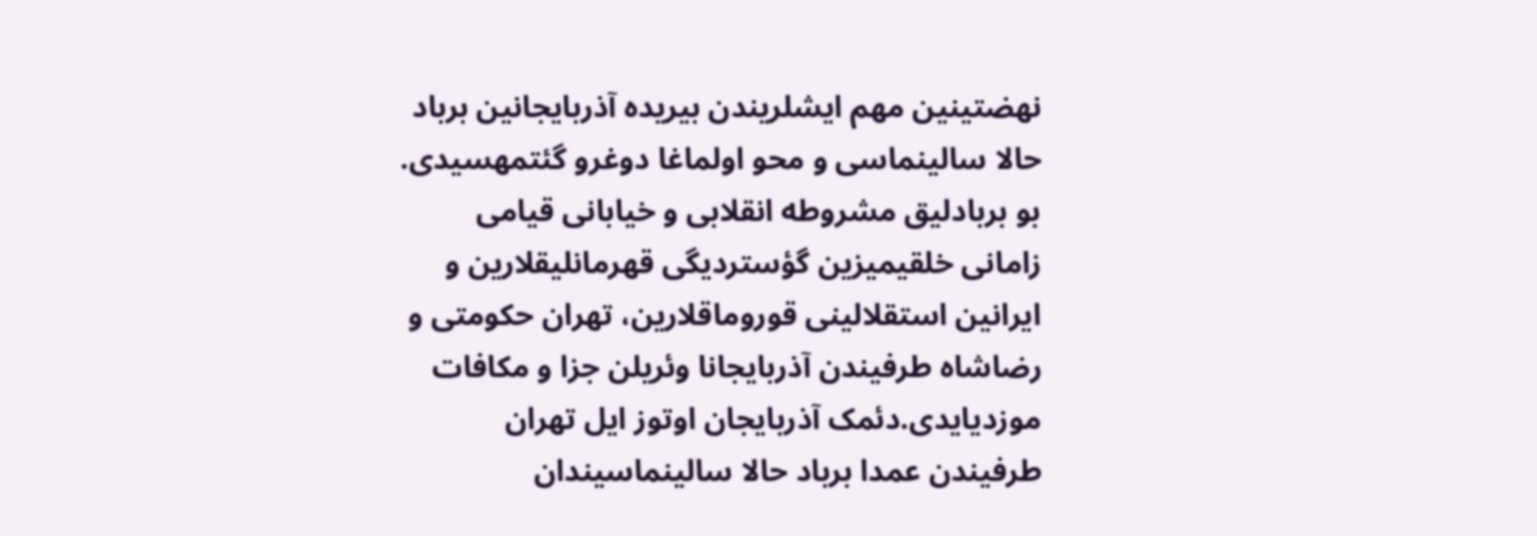نهضتینین مهم ایشلریندن بیریده آذربایجانین برباد حالا سالینماسی و محو اولماغا دوغرو گئتمهسیدی. بو بربادلیق مشروطه انقلابی و خیابانی قیامی زامانی خلقیمیزین گؤستردیگی قهرمانلیقلارین و ایرانین استقلالینی قوروماقلارین، تهران حکومتی و رضاشاه طرفیندن آذربایجانا وئریلن جزا و مکافات موزدیایدی.دئمک آذربایجان اوتوز ایل تهران طرفیندن عمدا برباد حالا سالینماسیندان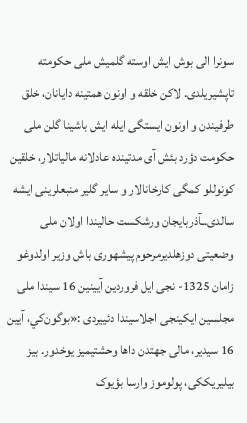سونرا الی بوش ایش اوسته گلمیش ملی حکومته تاپشیریلدی. لاکن خلقه و اونون همتینه دایانان، خلق طرفیندن و اونون ایستگی ایله ایش باشینا گلن ملی حکومت دؤرد بئش آی مدتینده عادلانه مالیاتلار، خلقین کونوللو کمگی کارخانالار و سایر گلیر منبعلرینی ایشه سالدی.ـآذربایجان ورشکست حالیندا اولان ملی وضعیتی دوزهلدیرمرحوم پیشهوری باش وزیر اولدوغو زامان 1325- نجی ایل فروردین آیینین 16 سیندا ملی مجلسین ایکینجی اجلاسیندا دئییردی :«بوگون‌كي، آیین 16 سیدیر، مالی جهتدن داها وحشتیمیز یوخدور. بیز بیلیریککی، پولوموز وارسا بؤیوک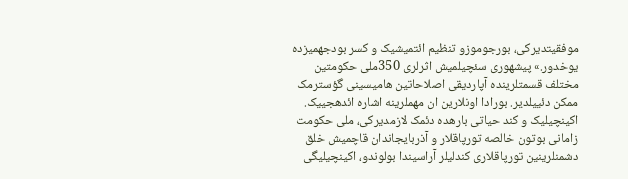موفقیتدیرکی، بورجوموزو تنظیم ائتمیشیک و کسر بودجهمیزده یوخدور.» پیشهوری سئچیلمیش اثرلری 350ملی حکومتین مختلف قسمتلرینده آپاردیقی اصلاحاتین هامیسینی گؤسترمک ممکن دئییلدیر. بورادا اونلارین ان مهملرینه اشاره ائدهجییک. اکینچیلیک و کند حیاتی بارهده دئمک لازمدیرکی، ملی حکومت زامانی بوتون خالصه تورپاقلار و آذربایجاندان قاچمیش خلق دشمنلرینین تورپاقلاری کندلیلر آراسیندا بولوندو، اکینچیلیگی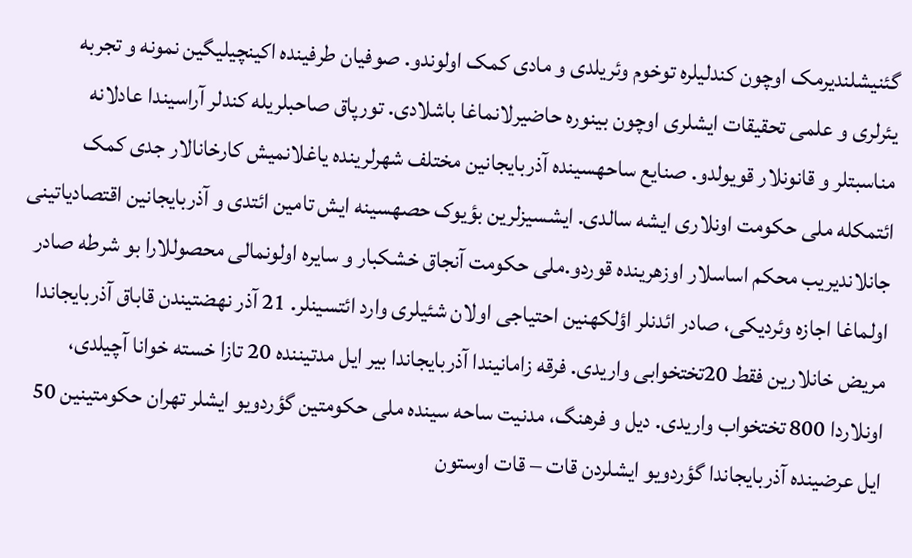گئنیشلندیرمک اوچون کندلیلره توخوم وئریلدی و مادی کمک اولوندو. صوفیان طرفینده اکینچیلیگین نمونه و تجربه یئرلری و علمی تحقیقات ایشلری اوچون بینوره حاضیرلانماغا باشلادی. تورپاق صاحبلریله کندلر آراسیندا عادلانه مناسبتلر و قانونلار قویولدو. صنایع ساحهسینده آذربایجانین مختلف شهرلرینده یاغلانمیش کارخانالار جدی کمک ائتمکله ملی حکومت اونلاری ایشه سالدی. ایشسیزلرین بؤیوک حصهسینه ایش تامین ائتدی و آذربایجانین اقتصادیاتینی جانلاندیریب محکم اساسلار اوزهرینده قوردو.ملی حکومت آنجاق خشکبار و سایره اولونمالی محصوللارا بو شرطه صادر اولماغا اجازه وئردیکی، صادر ائدنلر اؤلکهنین احتیاجی اولان شئیلری وارد ائتسینلر. 21 آذر نهضتیندن قاباق آذربایجاندا مریض خانلارین فقط 20تختخوابی واریدی. فرقه زامانیندا آذربایجاندا بیر ایل مدتیننده 20 تازا خسته خوانا آچیلدی، اونلاردا 800 تختخواب واریدی. دیل و فرهنگ، مدنیت ساحه سینده ملی حکومتین گؤردویو ایشلر تهران حکومتینین 50 ایل عرضینده آذربایجاندا گؤردویو ایشلردن قات – قات اوستون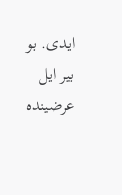ایدی. بو بیر ایل عرضینده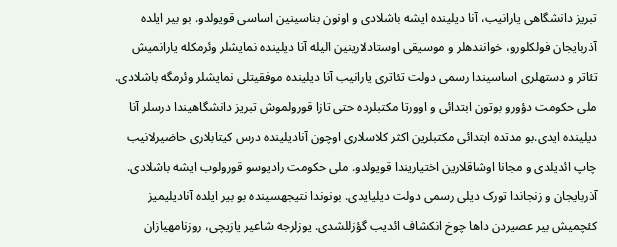تبریز دانشگاهی یارانیب، آنا دیلینده ایشه باشلادی و اونون بناسینین اساسی قویولدو. بو بیر ایلده آذربایجان فولکلورو، خوانندهلر و موسیقی اوستادلارینین الیله آنا دیلینده نمایشلر وئرمکله یارانمیش تئاتر و دستهلری اساسیندا رسمی دولت تئاتری یارانیب آنا دیلینده موفقیتلی نمایشلر وئرمگه باشلادی. ملی حکومت دؤورو بوتون ابتدائی و اوورتا مکتبلرده حتی تازا قورولموش تبریز دانشگاهیندا درسلر آنا دیلینده ایدی.بو مدتده ابتدائی مکتبلرین اکثر کلاسلاری اوچون آنادیلینده درس کیتابلاری حاضیرلانیب چاپ ائدیلدی و مجانا اوشاقلارین اختیاریندا قویولدو. ملی حکومت رادیوسو قورولوب ایشه باشلادی. آذربایجان و زنجاندا تورک دیلی رسمی دولت دیلیایدی. بونوندا نتيجهسینده بو بیر ایلده آنادیلیمیز کئچمیش بیر عصیردن داها چوخ انکشاف ائدیب گؤزللشدی. یوزلرجه شاعیر یازیچی، روزنامهیازان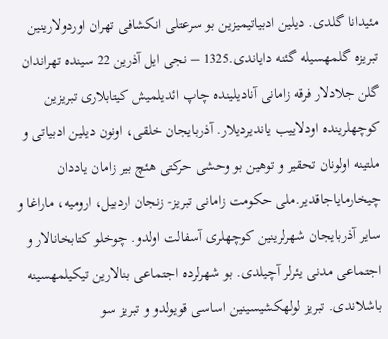مئیدانا گلدی. دیلین ادبیاتیمیزین بو سرعتلی انکشافی تهران اوردولارینین تبریزه گلمهسیله گئنه دایاندی.1325 – نجی ایل آذرین 22 سینده تهراندان گلن جلادلار فرقه زامانی آنادیلینده چاپ ائدیلمیش کیتابلاری تبریزین کوچهلرینده اودلاییب یاندیردیلار. آذربایجان خلقی، اونون دیلین ادبیاتی و ملتینه اولونان تحقیر و توهین بو وحشی حرکتی هئچ بیر زامان یاددان چیخارمایاجاقدیر.ملی حکومت زامانی تبریز- زنجان اردبیل، ارومیه، ماراغا و سایر آذربایجان شهرلرینین کوچهلری آسفالت اولدو. چوخلو کتابخانالار و اجتماعی مدنی یئرلر آچیلدی. بو شهرلرده اجتماعی بنالارین تیکیلمهسینه باشلاندی. تبریز لولهکشیسینین اساسی قویولدو و تبریز سو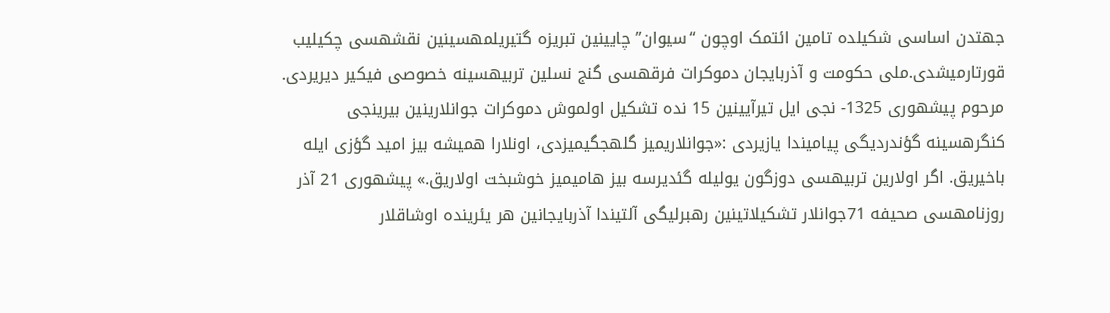جهتدن اساسی شکیلده تامین ائتمک اوچون “سیوان” چایینین تبریزه گتیریلمهسینین نقشهسی چکیلیب قورتارمیشدی.ملی حکومت و آذربایجان دموکرات فرقهسی گنج نسلین تربیهسینه خصوصی فیکیر دیریردی. مرحوم پیشهوری 1325- نجی ایل تیرآیینین 15 نده تشکیل اولموش دموکرات جوانلارینین بیرینجی کنگرهسینه گؤندردیگی پیامیندا یازیردی :«جوانلاریمیز گلهجگیمیزدی، اونلارا همیشه بیز امید گؤزی ایله باخیریق. اگر اولارین تربیهسی دوزگون یولیله گئدیرسه بیز هامیمیز خوشبخت اولاریق.» پیشهوری 21 آذر روزنامهسی صحیفه 71جوانلار تشکیلاتینین رهبرلیگی آلتیندا آذربایجانین هر یئرینده اوشاقلار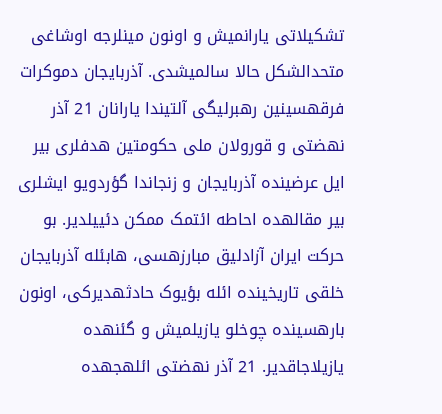تشکیلاتی یارانمیش و اونون مینلرجه اوشاغی متحدالشکل حالا سالمیشدی. آذربایجان دموکرات فرقهسینین رهبرلیگی آلتیندا یارانان 21 آذر نهضتی و قورولان ملی حکومتین هدفلری بیر ایل عرضینده آذربایجان و زنجاندا گؤردویو ایشلری بیر مقالهده احاطه ائتمک ممکن دئییلدیر. بو حرکت ایران آزادلیق مبارزهسی، هابئله آذربایجان خلقی تاریخینده ائله بؤیوک حادثهدیرکی، اونون بارهسینده چوخلو یازیلمیش و گئنهده یازیلاجاقدیر. 21 آذر نهضتی ائلهجهده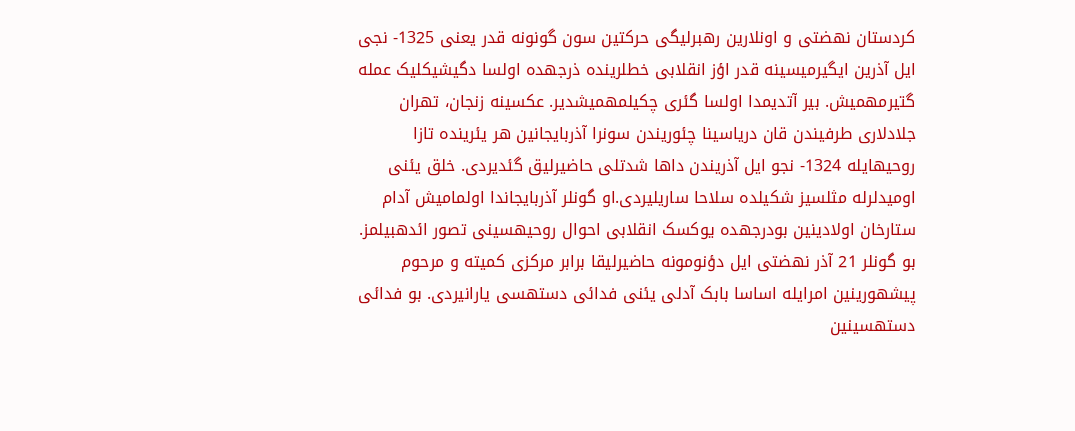کردستان نهضتی و اونلارین رهبرلیگی حرکتین سون گونونه قدر یعنی 1325- نجی ایل آذرین ایگیرمیسینه قدر اؤز انقلابی خطلرینده ذرجهده اولسا دگیشیکلیک عمله گتیرمهمیش. بیر آتدیمدا اولسا گئری چکیلمهمیشدیر. عکسینه زنجان، تهران جلادلاری طرفیندن قان دریاسینا چئوریندن سونرا آذربایجانین هر یئرینده تازا روحیهایله 1324- نجو ایل آذریندن داها شدتلی حاضیرلیق گئدیردی. خلق یئنی اومیدلرله مثلسیز شکیلده سلاحا ساریلیردی.او گونلر آذربایجاندا اولمامیش آدام ستارخان اولادینین بودرجهده یوکسک انقلابی احوال روحیهسینی تصور ائدهبیلمز. بو گونلر 21 آذر نهضتی ایل دؤنومونه حاضیرلیقا برابر مرکزی کمیته و مرحوم پیشهورینین امرایله اساسا بابک آدلی یئنی فدائی دستهسی یارانیردی. بو فدائی دستهسینین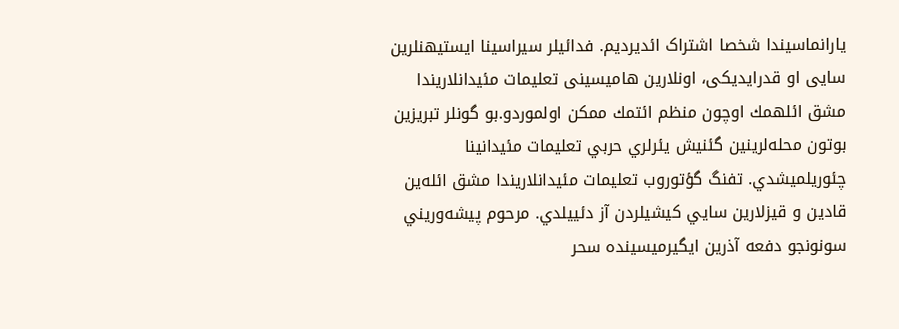یارانماسیندا شخصا اشتراک ائدیردیم. فدائیلر سیراسینا ایستیهنلرین سایی او قدرایدیکی، اونلارین هامیسینی تعليمات مئيدانلاريندا مشق ائلهمك اوچون منظم ائتمك ممكن اولموردو.بو گونلر تبريزين بوتون محله‌لرينين گئنيش يئرلري حربي تعليمات مئيدانينا چئوريلميشدي. تفنگ گؤتوروب تعليمات مئيدانلاريندا مشق ائله‌ين قادين و قيزلارين سايي كيشيلردن آز دئييلدي. مرحوم پيشه‌وريني سونونجو دفعه آذرين ايگيرميسينده سحر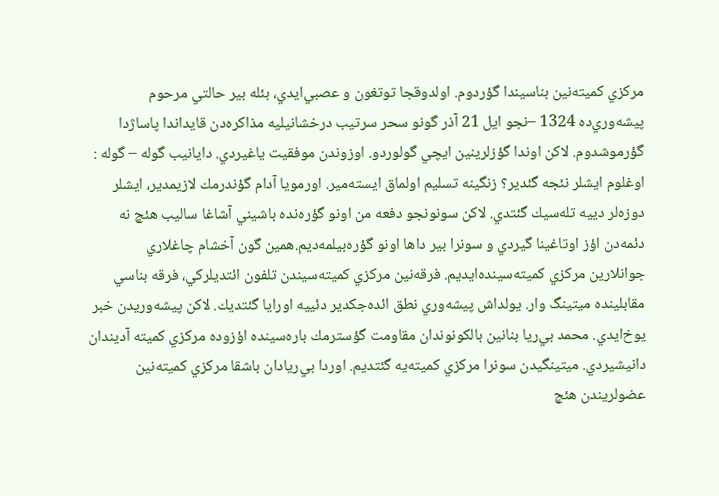مركزي كميته‌نين بناسيندا گؤردوم. اولدوقجا توتغون و عصبي‌ايدي، بئله بير حالتي مرحوم پيشه‌وري‌ده 1324 –نجو ايل 21 آذر گونو سحر سرتيب درخشانيليه مذاكره‌دن قايداندا پاساژدا گؤرموشدوم. لاكن اوندا گؤزلرينين ايچي گولوردو. اوزوندن موفقيت ياغيردي. دايانيب گوله – گوله : اوغلوم ايشلر نئجه گئدير؟ زنگينه تسليم اولماق ايسته‌مير. اورمويا آدام گؤندرمك لازيمدير، ايشلر دوزه‌لر دييه تله‌سيك گئتدي. لاكن سونونجو دفعه من اونو گؤره‌نده باشيني آشاغا ساليب هئچ نه دئمه‌دن اؤز اوتاغينا گيردي و سونرا بير داها اونو گؤره‌بيلمه‌ديم.همين گون آخشام چاغلاري جوانلارين مركزي كميته‌سينده‌ايديم. فرقه‌نين مركزي كميته‌سيندن تلفون ائتديلركي، فرقه بناسي مقابلينده ميتينگ وار. يولداش پيشه‌وري نطق ائده‌جكدير دئييه اورايا گئتديك. لاكن پيشه‌وريدن خبر يوخ‌ايدي. محمد بي‌ريا بنانين بالكونوندان مقاومت گؤسترمك باره‌سينده اؤزوده مركزي كميته آديندان دانيشيردي. ميتينگيدن سونرا مركزي كميته‌يه گئتديم. اوردا بي‌ريادان باشقا مركزي كميته‌نين عضولريندن هئچ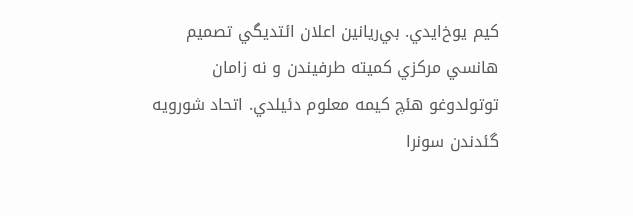كيم يوخ‌ايدي. بي‌ريانين اعلان ائتديگي تصميم هانسي مركزي كميته‌ طرفيندن و نه زامان توتولدوغو هئچ كيمه معلوم دئيلدي. اتحاد شورويه گئدندن سونرا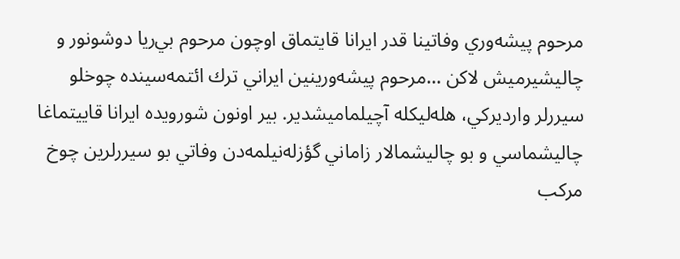مرحوم پيشه‌وري وفاتينا قدر ايرانا قايتماق اوچون مرحوم بي‌ريا دوشونور و چاليشيرميش لاكن …مرحوم پيشه‌ورينين ايراني ترك ائتمه‌سينده چوخلو سيررلر وارديركي، هله‌ليكله آچيلماميشدير. بير اونون شورويده ايرانا قاييتماغا چاليشماسي و بو چاليشمالار زاماني گؤزله‌نيلمه‌دن وفاتي بو سيررلرين چوخ مركب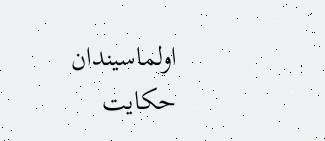اولماسيندان حكايت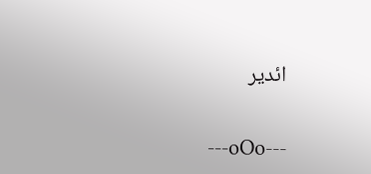ائدير

---oOo---